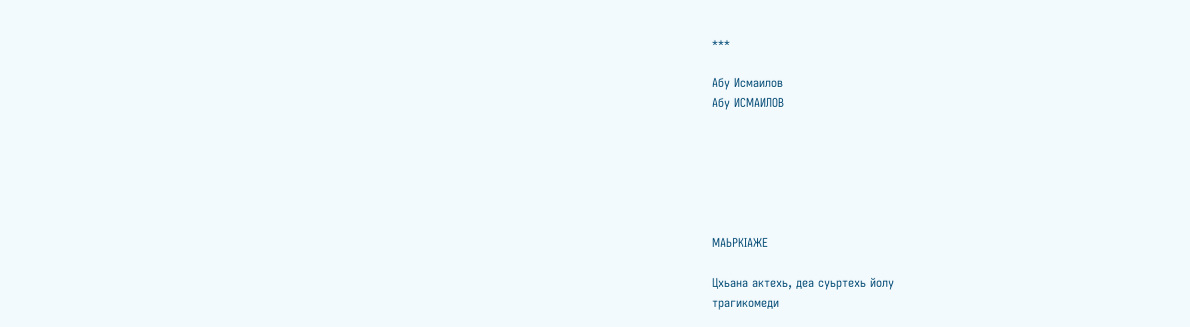***

Абу Исмаилов
Абу ИСМАИЛОВ






МАЬРКIАЖЕ

Цхьана актехь, деа суьртехь йолу
трагикомеди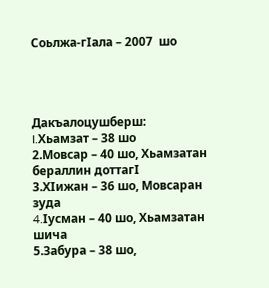Соьлжа-гIала – 2007  шо




Дакъалоцушберш:
I.Хьамзат – 38 шо
2.Мовсар – 40 шо, Хьамзатан бераллин доттагI
3.ХIижан – 36 шо, Мовсаран зуда
4.Iусман – 40 шо, Хьамзатан шича
5.Забура – 38 шо,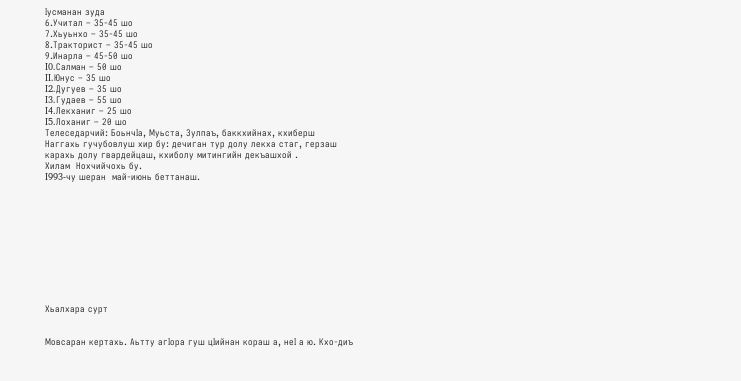Iусманан зуда
6.Учитал – 35-45 шо
7.Хьуьнхо – 35-45 шо
8.Тракторист – 35-45 шо
9.Инарла – 45-50 шо
I0.Салман – 50 шо
II.Юнус – 35 шо
I2.Дугуев – 35 шо
I3.Гудаев – 55 шо
I4.Лекханиг – 25 шо
I5.Лоханиг – 20 шо
Телеседарчий: БоьнчIа, Муьста, Зулпаъ, баккхийнах, кхиберш
Наггахь гучубовлуш хир бу: дечиган тур долу лекха стаг, герзаш карахь долу гвардейцаш, кхиболу митингийн декъашхой .
Хилам  Нохчийчохь бу.
I993-чу шеран  май-июнь беттанаш.











Хьалхара сурт


Мовсаран кертахь. Аьтту агIора гуш цIийнан кораш а, неI а ю. Кхо-диъ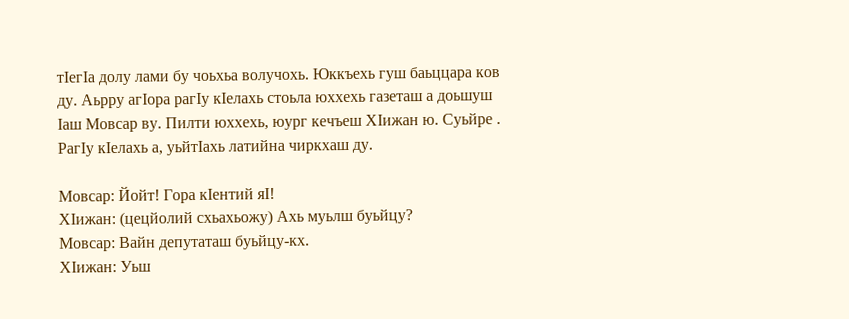тIегIа долу лами бу чоьхьа волучохь. Юккъехь гуш баьццара ков ду. Аьрру агIора рагIу кIелахь стоьла юххехь газеташ а доьшуш Iаш Мовсар ву. Пилти юххехь, юург кечъеш ХIижан ю. Суьйре . РагIу кIелахь а, уьйтIахь латийна чиркхаш ду.

Мовсар: Йойт! Гора кIентий яI!
ХIижан: (цецйолий схьахьожу) Ахь муьлш буьйцу?
Мовсар: Вайн депутаташ буьйцу-кх.
ХIижан: Уьш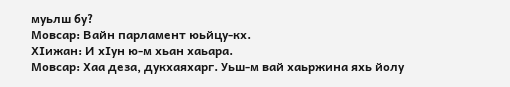муьлш бу?
Мовсар: Вайн парламент юьйцу-кх.
ХIижан: И хIун ю-м хьан хаьара.
Мовсар: Хаа деза, дукхаяхарг. Уьш-м вай хаьржина яхь йолу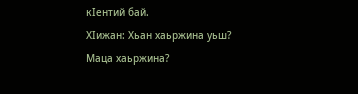кIентий бай.
ХIижан: Хьан хаьржина уьш? Маца хаьржина?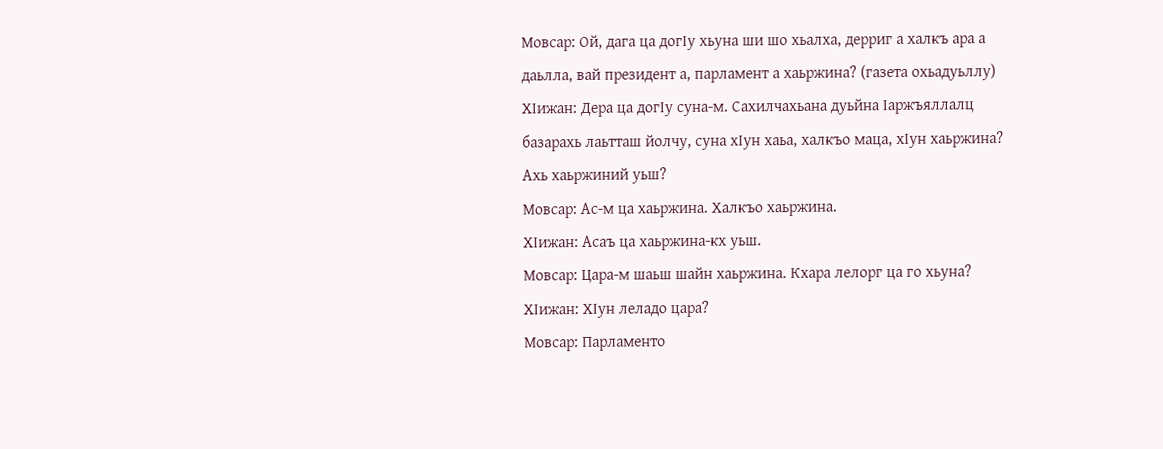Мовсар: Ой, дага ца догIу хьуна ши шо хьалха, дерриг а халкъ ара а даьлла, вай президент а, парламент а хаьржина? (газета охьадуьллу)
ХIижан: Дера ца догIу суна-м. Сахилчахьана дуьйна Iаржъяллалц базарахь лаьтташ йолчу, суна хIун хаьа, халкъо маца, хIун хаьржина? Ахь хаьржиний уьш?
Мовсар: Ас-м ца хаьржина. Халкъо хаьржина.
ХIижан: Асаъ ца хаьржина-кх уьш.
Мовсар: Цара-м шаьш шайн хаьржина. Кхара лелорг ца го хьуна?
ХIижан: ХIун леладо цара?
Мовсар: Парламенто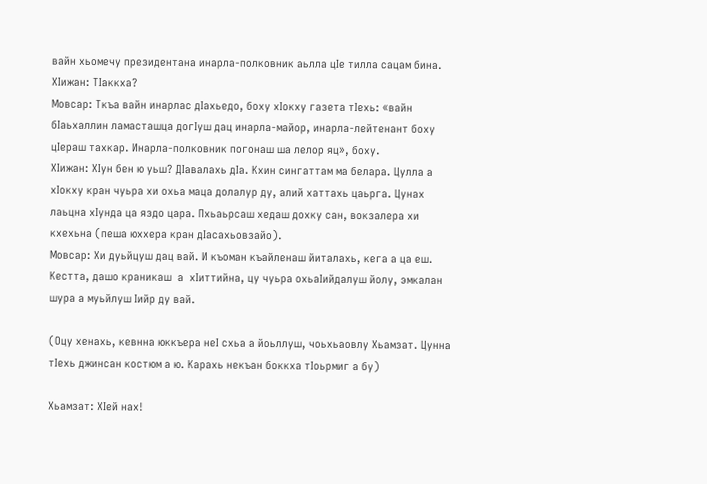вайн хьомечу президентана инарла-полковник аьлла цIе тилла сацам бина.
ХIижан: ТIаккха?
Мовсар: Ткъа вайн инарлас дIахьедо, боху хIокху газета тIехь: «вайн бIаьхаллин ламасташца догIуш дац инарла-майор, инарла-лейтенант боху цIераш тахкар. Инарла-полковник погонаш ша лелор яц», боху.
ХIижан: ХIун бен ю уьш? ДIавалахь дIа. Кхин сингаттам ма белара. Цулла а хIокху кран чуьра хи охьа маца долалур ду, алий хаттахь цаьрга. Цунах лаьцна хIунда ца яздо цара. Пхьаьрсаш хедаш дохку сан, вокзалера хи кхехьна (пеша юххера кран дIасахьовзайо).
Мовсар: Хи дуьйцуш дац вай. И къоман къайленаш йиталахь, кега а ца еш.
Кестта, дашо краникаш  а  хIиттийна, цу чуьра охьаIийдалуш йолу, эмкалан шура а муьйлуш Iийр ду вай.

(Оцу хенахь, кевнна юккъера неI схьа а йоьллуш, чоьхьаовлу Хьамзат. Цунна тIехь джинсан костюм а ю. Карахь некъан боккха тIоьрмиг а бу)

Хьамзат: ХIей нах!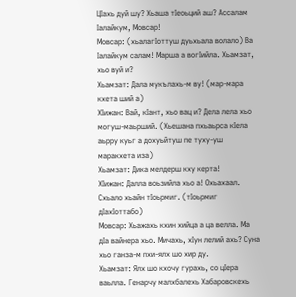ЦIахь дуй шу? Хьаша тIеоьций аш? Ассалам Iалайкум, Мовсар!
Мовсар: (хьалагIоттуш дуьхьала волало) Ва Iалайкум салам! Марша а вогIийла. Хьамзат, хьо вуй и?
Хьамзат: Дала мукълахь-м ву! (мар-мара кхета ший а)
ХIижан: Вай, кIант, хьо вац и? Дела лела хьо могуш-маьрший. (Хьешана пхьаьрса кIела аьрру куьг а дохуьйтуш пе туху-уш маракхета иза)
Хьамзат: Дика мелдерш кху керта!
ХIижан: Далла воьзийла хьо а! Охьахаал. Схьало хьайн тIоьрмиг. (тIоьрмиг дIахIоттабо)
Мовсар: Хьажахь кхин хийца а ца велла. Ма дIа вайнера хьо. Мичахь, хIун лелий ахь? Суна хьо ганза-м пхи-ялх шо хир ду.
Хьамзат: Ялх шо кхочу гурахь, со цIера ваьлла. Генарчу малхбалехь Хабаровскехь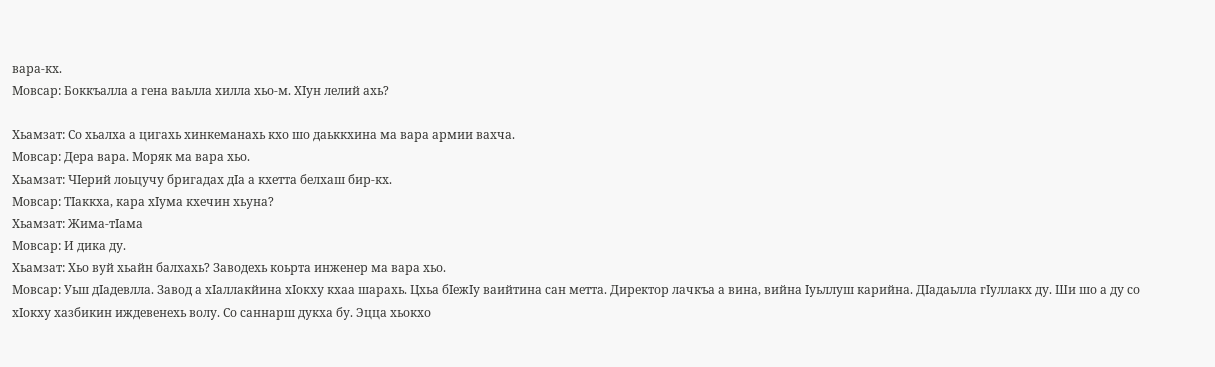вара-кх.
Мовсар: Боккъалла а гена ваьлла хилла хьо-м. ХIун лелий ахь?

Хьамзат: Со хьалха а цигахь хинкеманахь кхо шо даьккхина ма вара армии вахча.
Мовсар: Дера вара. Моряк ма вара хьо.
Хьамзат: ЧIерий лоьцучу бригадах дIа а кхетта белхаш бир-кх.
Мовсар: ТIаккха, кара хIума кхечин хьуна?
Хьамзат: Жима-тIама
Мовсар: И дика ду.
Хьамзат: Хьо вуй хьайн балхахь? Заводехь коьрта инженер ма вара хьо.
Мовсар: Уьш дIадевлла. Завод а хIаллакйина хIокху кхаа шарахь. Цхьа бIежIу ваийтина сан метта. Директор лачкъа а вина, вийна Iуьллуш карийна. ДIадаьлла гIуллакх ду. Ши шо а ду со хIокху хазбикин иждевенехь волу. Со саннарш дукха бу. Эцца хьокхо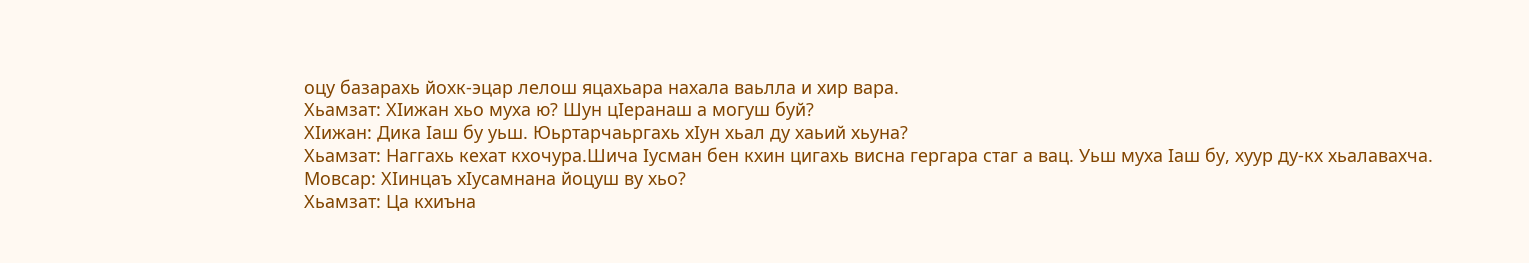оцу базарахь йохк-эцар лелош яцахьара нахала ваьлла и хир вара.
Хьамзат: ХIижан хьо муха ю? Шун цIеранаш а могуш буй?
ХIижан: Дика Iаш бу уьш. Юьртарчаьргахь хIун хьал ду хаьий хьуна?
Хьамзат: Наггахь кехат кхочура.Шича Iусман бен кхин цигахь висна гергара стаг а вац. Уьш муха Iаш бу, хуур ду-кх хьалавахча.
Мовсар: ХIинцаъ хIусамнана йоцуш ву хьо?
Хьамзат: Ца кхиъна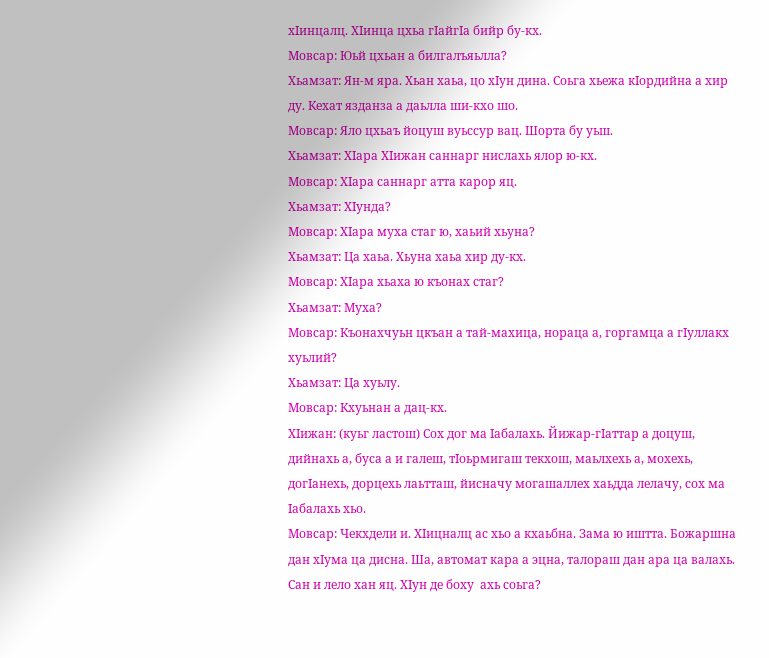хIинцалц. ХIинца цхьа гIайгIа бийр бу-кх.
Мовсар: Юьй цхьан а билгалъяьлла?
Хьамзат: Ян-м яра. Хьан хаьа, цо хIун дина. Соьга хьежа кIордийна а хир ду. Кехат язданза а даьлла ши-кхо шо.
Мовсар: Яло цхьаъ йоцуш вуьссур вац. Шорта бу уьш.
Хьамзат: ХIара ХIижан саннарг нислахь ялор ю-кх.
Мовсар: ХIара саннарг атта карор яц.
Хьамзат: ХIунда?
Мовсар: ХIара муха стаг ю, хаьий хьуна?
Хьамзат: Ца хаьа. Хьуна хаьа хир ду-кх.
Мовсар: ХIара хьаха ю къонах стаг?
Хьамзат: Муха?
Мовсар: Къонахчуьн цкъан а тай-махица, нораца а, горгамца а гIуллакх хуьлий?
Хьамзат: Ца хуьлу.
Мовсар: Кхуьнан а дац-кх.
ХIижан: (куьг ластош) Сох дог ма Iабалахь. Йижар-гIаттар а доцуш, дийнахь а, буса а и галеш, тIоьрмигаш текхош, маьлхехь а, мохехь, догIанехь, дорцехь лаьтташ, йисначу могашаллех хаьдда лелачу, сох ма Iабалахь хьо.
Мовсар: Чекхдели и. ХIицналц ас хьо а кхаьбна. Зама ю иштта. Божаршна дан хIума ца дисна. Ша, автомат кара а эцна, талораш дан ара ца валахь. Сан и лело хан яц. ХIун де боху  ахь соьга?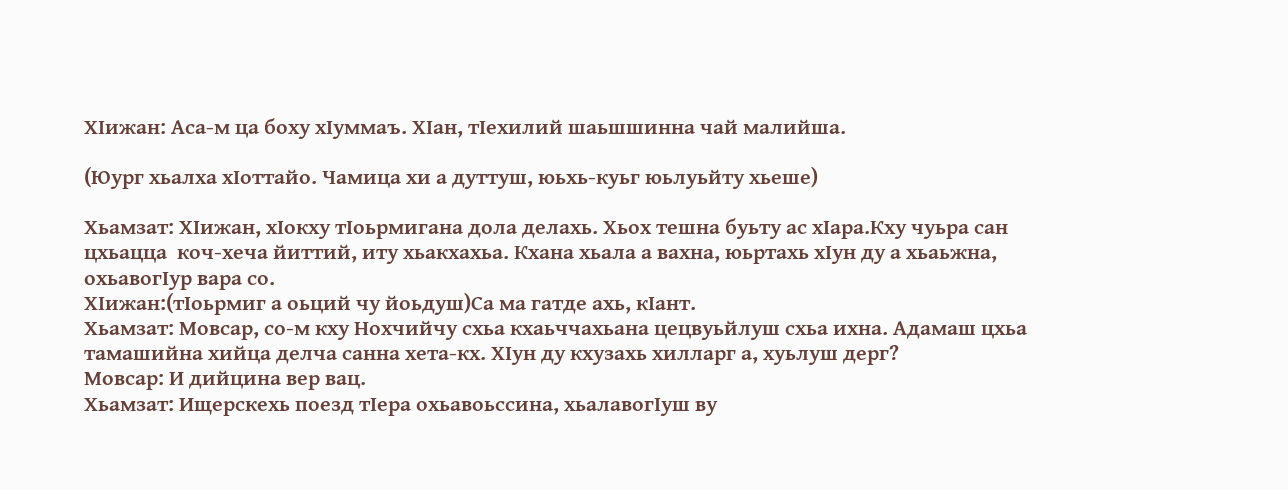ХIижан: Аса-м ца боху хIуммаъ. ХIан, тIехилий шаьшшинна чай малийша.

(Юург хьалха хIоттайо. Чамица хи а дуттуш, юьхь-куьг юьлуьйту хьеше)

Хьамзат: ХIижан, хIокху тIоьрмигана дола делахь. Хьох тешна буьту ас хIара.Кху чуьра сан цхьацца  коч-хеча йиттий, иту хьакхахьа. Кхана хьала а вахна, юьртахь хIун ду а хьаьжна, охьавогIур вара со.
ХIижан:(тIоьрмиг а оьций чу йоьдуш)Са ма гатде ахь, кIант.
Хьамзат: Мовсар, со-м кху Нохчийчу схьа кхаьччахьана цецвуьйлуш схьа ихна. Адамаш цхьа тамашийна хийца делча санна хета-кх. ХIун ду кхузахь хилларг а, хуьлуш дерг?
Мовсар: И дийцина вер вац.
Хьамзат: Ищерскехь поезд тIера охьавоьссина, хьалавогIуш ву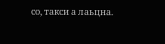со, такси а лаьцна.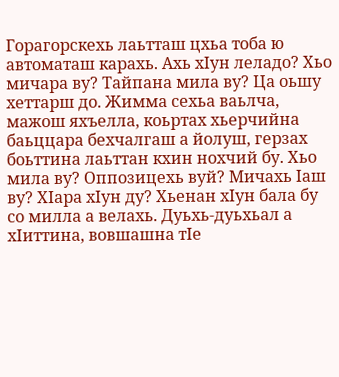Горагорскехь лаьтташ цхьа тоба ю автоматаш карахь. Ахь хIун леладо? Хьо мичара ву? Тайпана мила ву? Ца оьшу хеттарш до. Жимма сехьа ваьлча, мажош яхъелла, коьртах хьерчийна баьццара бехчалгаш а йолуш, герзах боьттина лаьттан кхин нохчий бу. Хьо мила ву? Оппозицехь вуй? Мичахь Iаш ву? ХIара хIун ду? Хьенан хIун бала бу со милла а велахь. Дуьхь-дуьхьал а хIиттина, вовшашна тIе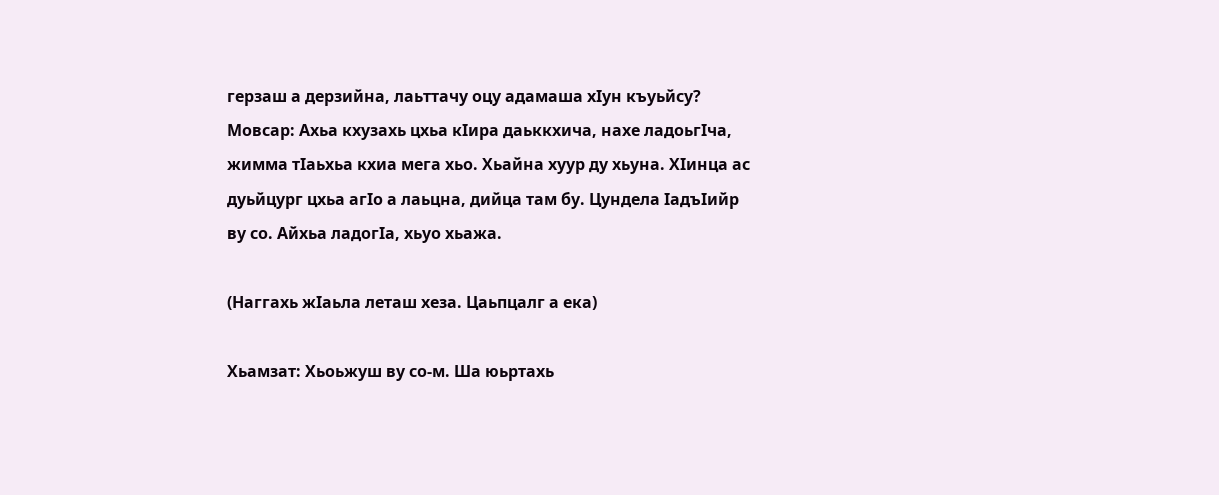герзаш а дерзийна, лаьттачу оцу адамаша хIун къуьйсу?
Мовсар: Ахьа кхузахь цхьа кIира даьккхича, нахе ладоьгIча, жимма тIаьхьа кхиа мега хьо. Хьайна хуур ду хьуна. ХIинца ас дуьйцург цхьа агIо а лаьцна, дийца там бу. Цундела IадъIийр ву со. Айхьа ладогIа, хьуо хьажа.

(Наггахь жIаьла леташ хеза. Цаьпцалг а ека)

Хьамзат: Хьоьжуш ву со-м. Ша юьртахь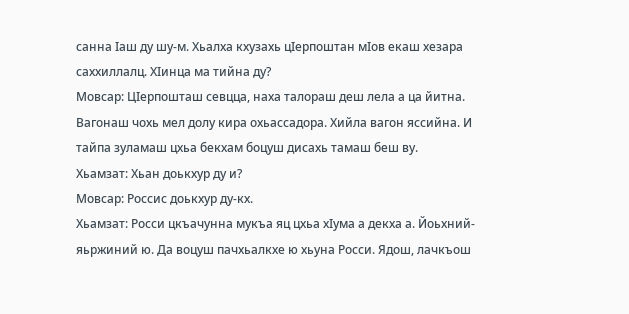санна Iаш ду шу-м. Хьалха кхузахь цIерпоштан мIов екаш хезара саххиллалц. ХIинца ма тийна ду?
Мовсар: ЦIерпошташ севцца, наха талораш деш лела а ца йитна. Вагонаш чохь мел долу кира охьассадора. Хийла вагон яссийна. И тайпа зуламаш цхьа бекхам боцуш дисахь тамаш беш ву.
Хьамзат: Хьан доькхур ду и?
Мовсар: Россис доькхур ду-кх.
Хьамзат: Росси цкъачунна мукъа яц цхьа хIума а декха а. Йоьхний-яьржиний ю. Да воцуш пачхьалкхе ю хьуна Росси. Ядош, лачкъош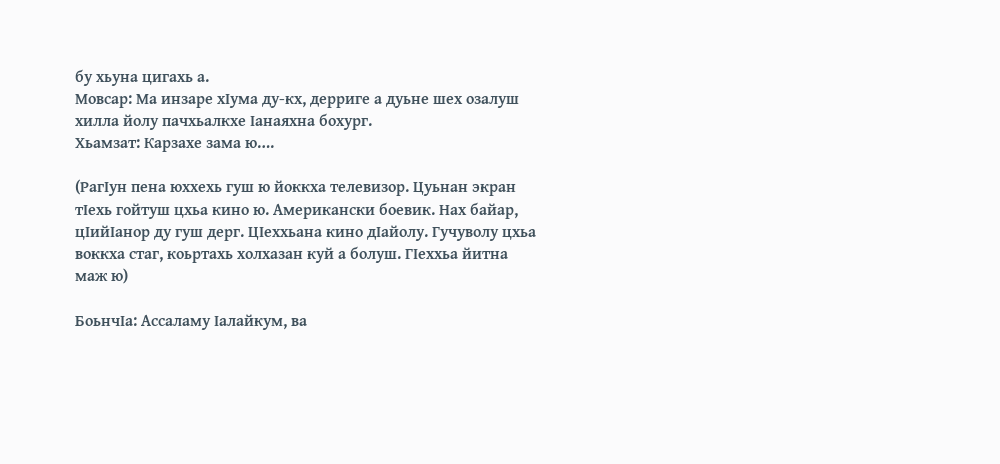бу хьуна цигахь а.
Мовсар: Ма инзаре хIума ду-кх, дерриге а дуьне шех озалуш хилла йолу пачхьалкхе Iанаяхна бохург.
Хьамзат: Карзахе зама ю….

(РагIун пена юххехь гуш ю йоккха телевизор. Цуьнан экран тIехь гойтуш цхьа кино ю. Американски боевик. Нах байар, цIийIанор ду гуш дерг. ЦIеххьана кино дIайолу. Гучуволу цхьа воккха стаг, коьртахь холхазан куй а болуш. ГIеххьа йитна маж ю)

БоьнчIа: Ассаламу Iалайкум, ва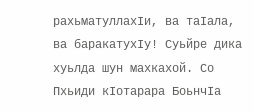рахьматуллахIи, ва таIала, ва баракатухIу! Суьйре дика хуьлда шун махкахой. Со Пхьиди кIотарара БоьнчIа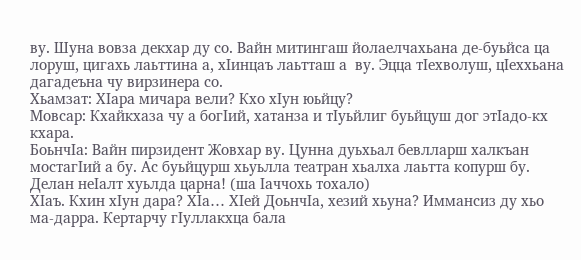ву. Шуна вовза декхар ду со. Вайн митингаш йолаелчахьана де-буьйса ца лоруш, цигахь лаьттина а, хIинцаъ лаьтташ а  ву. Эцца тIехволуш, цIеххьана дагадеъна чу вирзинера со.
Хьамзат: ХIара мичара вели? Кхо хIун юьйцу?
Мовсар: Кхайкхаза чу а богIий, хатанза и тIуьйлиг буьйцуш дог этIадо-кх кхара.
БоьнчIа: Вайн пирзидент Жовхар ву. Цунна дуьхьал бевлларш халкъан мостагIий а бу. Ас буьйцурш хьуьлла театран хьалха лаьтта копурш бу. Делан неIалт хуьлда царна! (ша Iаччохь тохало)
ХIаъ. Кхин хIун дара? ХIа… ХIей ДоьнчIа, хезий хьуна? Иммансиз ду хьо ма-дарра. Кертарчу гIуллакхца бала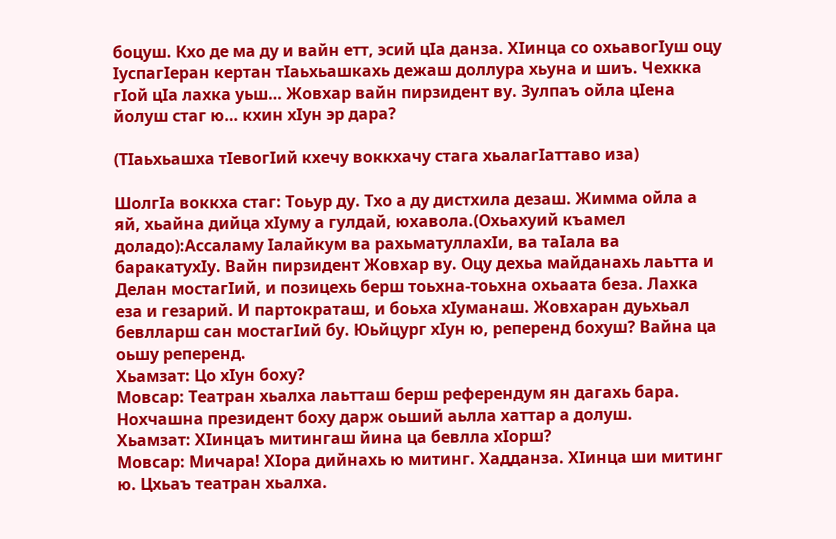боцуш. Кхо де ма ду и вайн етт, эсий цIа данза. ХIинца со охьавогIуш оцу IуспагIеран кертан тIаьхьашкахь дежаш доллура хьуна и шиъ. Чехкка гIой цIа лахка уьш… Жовхар вайн пирзидент ву. Зулпаъ ойла цIена йолуш стаг ю… кхин хIун эр дара?

(ТIаьхьашха тIевогIий кхечу воккхачу стага хьалагIаттаво иза)

ШолгIа воккха стаг: Тоьур ду. Тхо а ду дистхила дезаш. Жимма ойла а яй, хьайна дийца хIуму а гулдай, юхавола.(Охьахуий къамел доладо):Ассаламу Iалайкум ва рахьматуллахIи, ва таIала ва баракатухIу. Вайн пирзидент Жовхар ву. Оцу дехьа майданахь лаьтта и Делан мостагIий, и позицехь берш тоьхна-тоьхна охьаата беза. Лахка еза и гезарий. И партократаш, и боьха хIуманаш. Жовхаран дуьхьал бевлларш сан мостагIий бу. Юьйцург хIун ю, реперенд бохуш? Вайна ца оьшу реперенд.
Хьамзат: Цо хIун боху?
Мовсар: Театран хьалха лаьтташ берш референдум ян дагахь бара. Нохчашна президент боху дарж оьший аьлла хаттар а долуш.
Хьамзат: ХIинцаъ митингаш йина ца бевлла хIорш?
Мовсар: Мичара! ХIора дийнахь ю митинг. Хадданза. ХIинца ши митинг ю. Цхьаъ театран хьалха.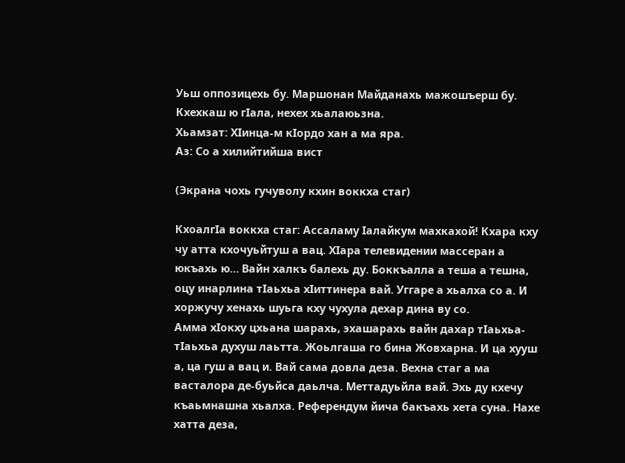Уьш оппозицехь бу. Маршонан Майданахь мажошъерш бу. Кхехкаш ю гIала, нехех хьалаюьзна.
Хьамзат: ХIинца-м кIордо хан а ма яра.
Аз: Со а хилийтийша вист

(Экрана чохь гучуволу кхин воккха стаг)

КхоалгIа воккха стаг: Ассаламу Iалайкум махкахой! Кхара кху чу атта кхочуьйтуш а вац. ХIара телевидении массеран а юкъахь ю… Вайн халкъ балехь ду. Боккъалла а теша а тешна,  оцу инарлина тIаьхьа хIиттинера вай. Уггаре а хьалха со а. И хоржучу хенахь шуьга кху чухула дехар дина ву со.
Амма хIокху цхьана шарахь, эхашарахь вайн дахар тIаьхьа-тIаьхьа духуш лаьтта. Жоьлгаша го бина Жовхарна. И ца хууш а, ца гуш а вац и. Вай сама довла деза. Вехна стаг а ма васталора де-буьйса даьлча. Меттадуьйла вай. Эхь ду кхечу къаьмнашна хьалха. Референдум йича бакъахь хета суна. Нахе хатта деза,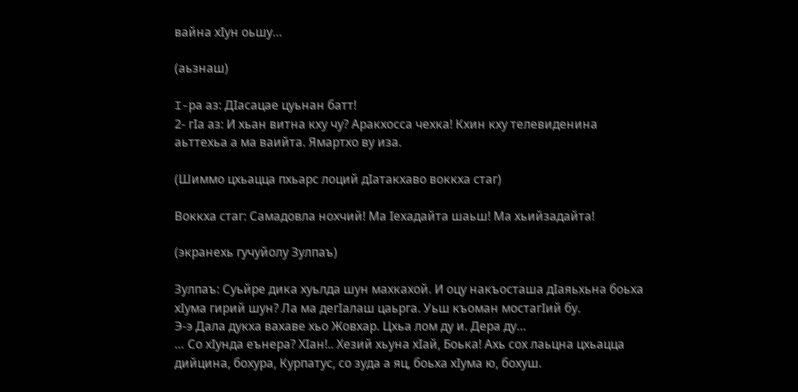вайна хIун оьшу…

(аьзнаш)

I-ра аз: ДIасацае цуьнан батт!
2- гIа аз: И хьан витна кху чу? Аракхосса чехка! Кхин кху телевиденина аьттехьа а ма ваийта. Ямартхо ву иза.

(Шиммо цхьацца пхьарс лоций дIатакхаво воккха стаг)

Воккха стаг: Самадовла нохчий! Ма Iехадайта шаьш! Ма хьийзадайта!

(экранехь гучуйолу Зулпаъ)

Зулпаъ: Суьйре дика хуьлда шун махкахой. И оцу накъосташа дIаяьхьна боьха хIума гирий шун? Ла ма дегIалаш цаьрга. Уьш къоман мостагIий бу.
Э-э Дала дукха вахаве хьо Жовхар. Цхьа лом ду и. Дера ду…
… Со хIунда еънера? ХIан!.. Хезий хьуна хIай, Боька! Ахь сох лаьцна цхьацца дийцина, бохура, Курпатус, со зуда а яц, боьха хIума ю, бохуш.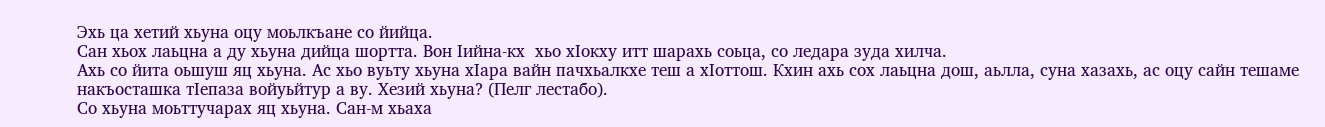Эхь ца хетий хьуна оцу моьлкъане со йийца.
Сан хьох лаьцна а ду хьуна дийца шортта. Вон Iийна-кх  хьо хIокху итт шарахь соьца, со ледара зуда хилча.
Ахь со йита оьшуш яц хьуна. Ас хьо вуьту хьуна хIара вайн пачхьалкхе теш а хIоттош. Кхин ахь сох лаьцна дош, аьлла, суна хазахь, ас оцу сайн тешаме накъосташка тIепаза войуьйтур а ву. Хезий хьуна? (Пелг лестабо).
Со хьуна моьттучарах яц хьуна. Сан-м хьаха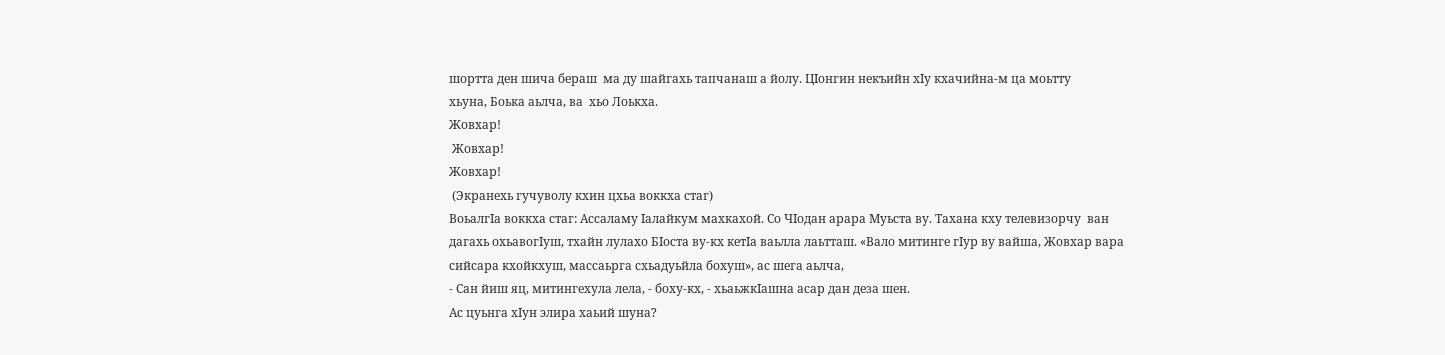шортта ден шича бераш  ма ду шайгахь тапчанаш а йолу. ЦIонгин некъийн хIу кхачийна-м ца моьтту
хьуна, Боька аьлча, ва  хьо Лоькха.
Жовхар!
 Жовхар!
Жовхар!
 (Экранехь гучуволу кхин цхьа воккха стаг)
ВоьалгIа воккха стаг: Ассаламу Iалайкум махкахой. Со ЧIодан арара Муьста ву. Тахана кху телевизорчу  ван дагахь охьавогIуш, тхайн лулахо БIоста ву-кх кетIа ваьлла лаьтташ. «Вало митинге гIур ву вайша, Жовхар вара сийсара кхойкхуш, массаьрга схьадуьйла бохуш», ас шега аьлча,
- Сан йиш яц, митингехула лела, - боху-кх, - хьаьжкIашна асар дан деза шен.
Ас цуьнга хIун элира хаьий шуна?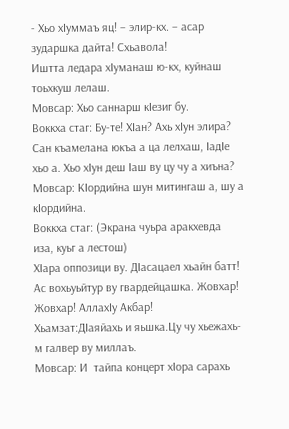- Хьо хIуммаъ яц! – элир-кх. – асар зударшка дайта! Схьавола!
Иштта ледара хIуманаш ю-кх, куйнаш тоьхкуш лелаш.
Мовсар: Хьо саннарш кIезиг бу.
Воккха стаг: Бу-те! ХIан? Ахь хIун элира? Сан къамелана юкъа а ца лелхаш, IадIе хьо а. Хьо хIун деш Iаш ву цу чу а хиъна?
Мовсар: КIордийна шун митингаш а, шу а кIордийна.
Воккха стаг: (Экрана чуьра аракхевда  иза, куьг а лестош)
ХIара оппозици ву. ДIасацаел хьайн батт! Ас вохьуьйтур ву гвардейцашка. Жовхар! Жовхар! АллахIу Акбар!
Хьамзат:ДIаяйахь и яьшка.Цу чу хьежахь-м галвер ву миллаъ.
Мовсар: И  тайпа концерт хIора сарахь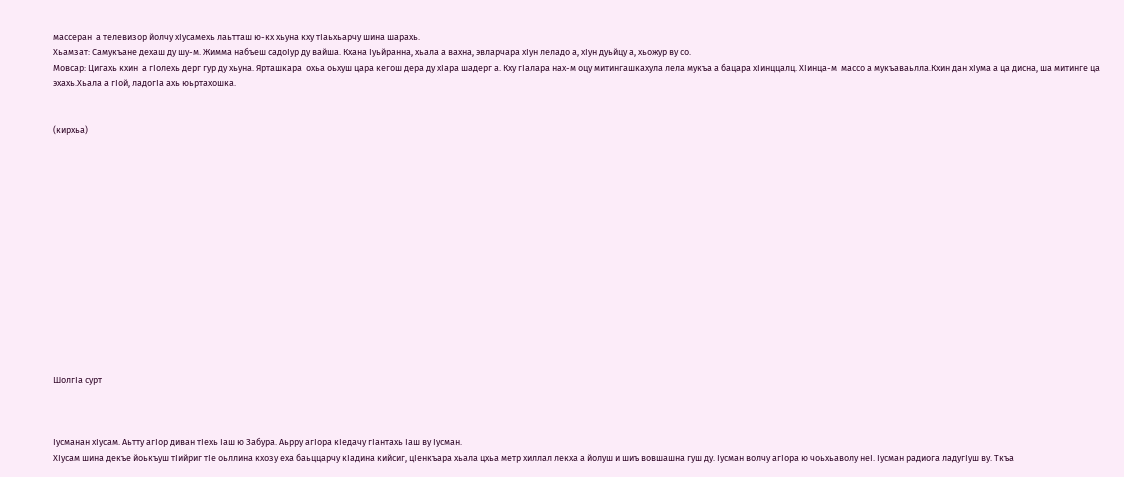массеран  а телевизор йолчу хIусамехь лаьтташ ю-кх хьуна кху тIаьхьарчу шина шарахь.
Хьамзат: Самукъане дехаш ду шу-м. Жимма набъеш садоIур ду вайша. Кхана Iуьйранна, хьала а вахна, эвларчара хIун леладо а, хIун дуьйцу а, хьожур ву со.
Мовсар: Цигахь кхин  а гIолехь дерг гур ду хьуна. Ярташкара  охьа оьхуш цара кегош дера ду хIара шадерг а. Кху гIалара нах-м оцу митингашкахула лела мукъа а бацара хIинццалц. ХIинца-м  массо а мукъаваьлла.Кхин дан хIума а ца дисна, ша митинге ца эхахь.Хьала а гIой, ладогIа ахь юьртахошка.


(кирхьа)















ШолгIа сурт



Iусманан хIусам. Аьтту агIор диван тIехь Iаш ю Забура. Аьрру агIора кIедачу гIантахь Iаш ву Iусман.
ХIусам шина декъе йоькъуш тIийриг тIе оьллина кхозу еха баьццарчу кIадина кийсиг, цIенкъара хьала цхьа метр хиллал лекха а йолуш и шиъ вовшашна гуш ду. Iусман волчу агIора ю чоьхьаволу неI. Iусман радиога ладугIуш ву. Ткъа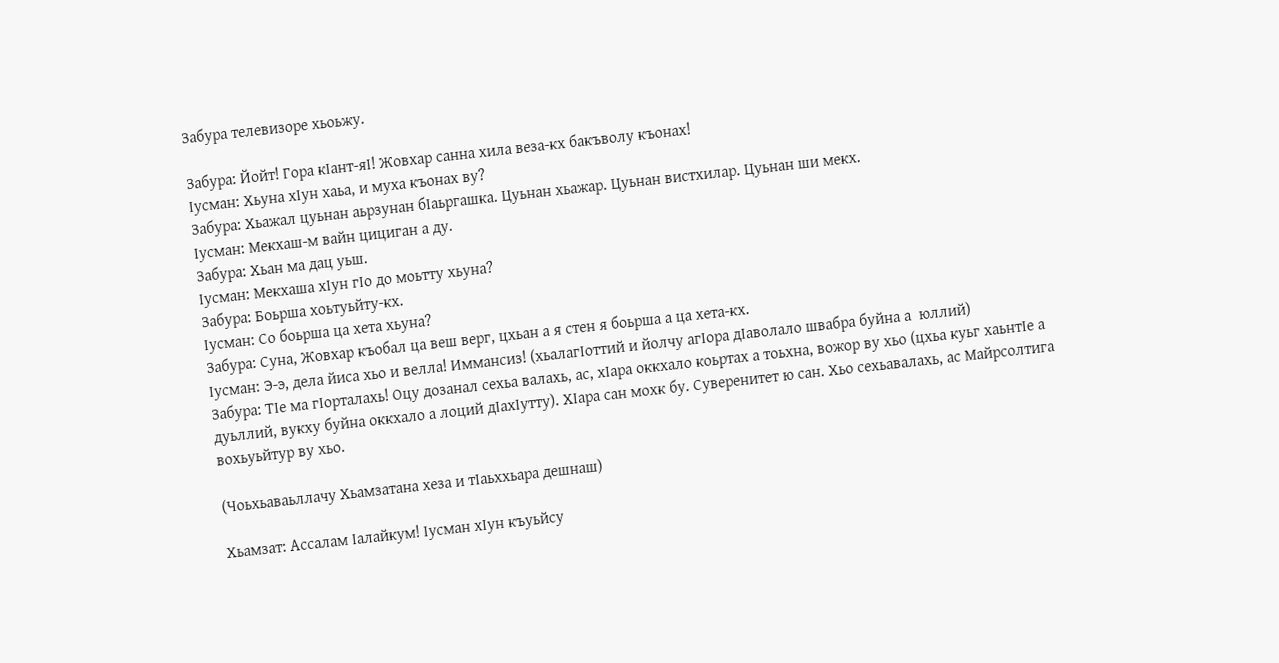Забура телевизоре хьоьжу.

Забура: Йойт! Гора кIант-яI! Жовхар санна хила веза-кх бакъволу къонах!
Iусман: Хьуна хIун хаьа, и муха къонах ву?
Забура: Хьажал цуьнан аьрзунан бIаьргашка. Цуьнан хьажар. Цуьнан вистхилар. Цуьнан ши мекх.
Iусман: Мекхаш-м вайн цициган а ду.
Забура: Хьан ма дац уьш.
Iусман: Мекхаша хIун гIо до моьтту хьуна?
Забура: Боьрша хоьтуьйту-кх.
Iусман: Со боьрша ца хета хьуна?
Забура: Суна, Жовхар къобал ца веш верг, цхьан а я стен я боьрша а ца хета-кх.
Iусман: Э-э, дела йиса хьо и велла! Иммансиз! (хьалагIоттий и йолчу агIора дIаволало швабра буйна а  юллий)
Забура: ТIе ма гIорталахь! Оцу дозанал сехьа валахь, ас, хIара оккхало коьртах а тоьхна, вожор ву хьо (цхьа куьг хаьнтIе а дуьллий, вукху буйна оккхало а лоций дIахIутту). ХIара сан мохк бу. Суверенитет ю сан. Хьо сехьавалахь, ас Майрсолтига вохьуьйтур ву хьо.

(Чоьхьаваьллачу Хьамзатана хеза и тIаьххьара дешнаш)

Хьамзат: Ассалам Iалайкум! Iусман хIун къуьйсу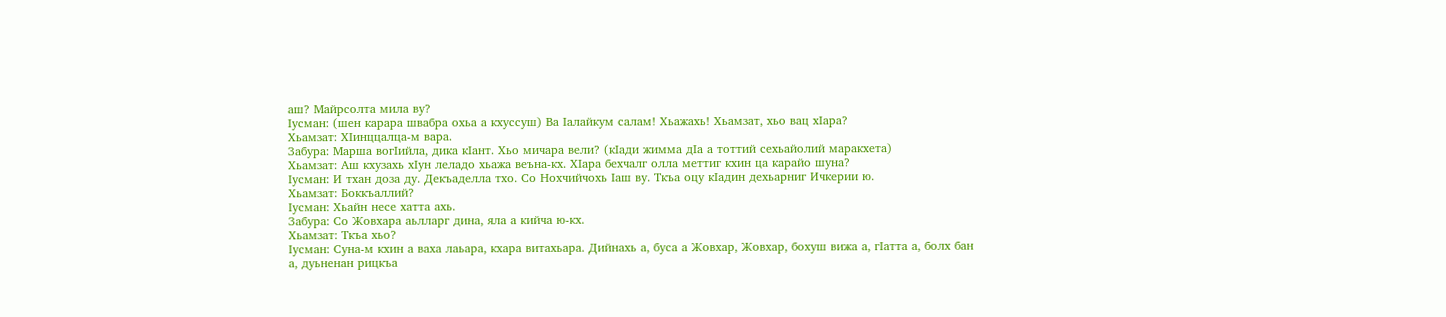аш? Майрсолта мила ву?
Iусман: (шен карара швабра охьа а кхуссуш) Ва Iалайкум салам! Хьажахь! Хьамзат, хьо вац хIара?
Хьамзат: ХIинццалца-м вара.
Забура: Марша вогIийла, дика кIант. Хьо мичара вели? (кIади жимма дIа а тоттий сехьайолий маракхета)
Хьамзат: Аш кхузахь хIун леладо хьажа веъна-кх. ХIара бехчалг олла меттиг кхин ца карайо шуна?
Iусман: И тхан доза ду. Декъаделла тхо. Со Нохчийчохь Iаш ву. Ткъа оцу кIадин дехьарниг Ичкерии ю.
Хьамзат: Боккъаллий?
Iусман: Хьайн несе хатта ахь.
Забура: Со Жовхара аьлларг дина, яла а кийча ю-кх.
Хьамзат: Ткъа хьо?
Iусман: Суна-м кхин а ваха лаьара, кхара витахьара. Дийнахь а, буса а Жовхар, Жовхар, бохуш вижа а, гIатта а, болх бан а, дуьненан рицкъа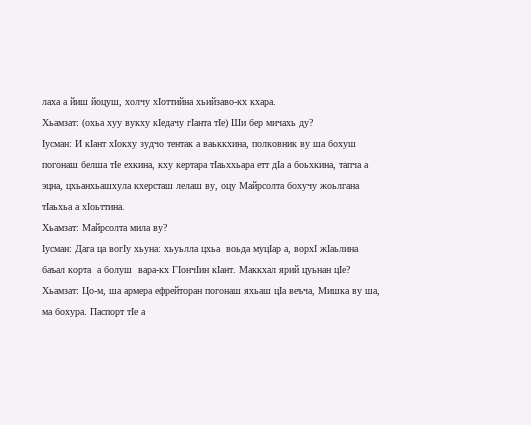лаха а йиш йоцуш, холчу хIоттийна хьийзаво-кх кхара.
Хьамзат: (охьа хуу вукху кIедачу гIанта тIе) Ши бер мичахь ду?
Iусман: И кIант хIокху зудчо тентак а ваьккхина, полковник ву ша бохуш погонаш белша тIе ехкина, кху кертара тIаьххьара етт дIа а боьхкина, тапча а эцна, цхьанхьашхула кхерсташ лелаш ву, оцу Майрсолта бохучу жоьлгана тIаьхьа а хIоьттина.
Хьамзат: Майрсолта мила ву?
Iусман: Дага ца вогIу хьуна: хьуьлла цхьа  воьда муцIар а, ворхI жIаьлина баъал корта  а болуш  вара-кх ГIончIин кIант. Маккхал ярий цуьнан цIе?
Хьамзат: Цо-м, ша армера ефрейторан погонаш яхьаш цIа веъча, Мишка ву ша, ма бохура. Паспорт тIе а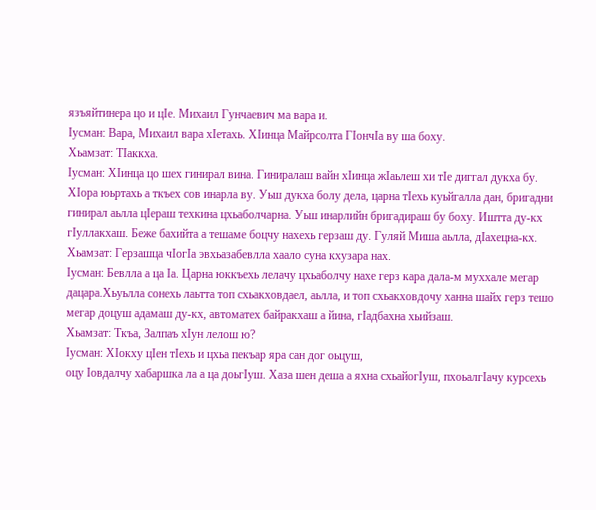язъяйтинера цо и цIе. Михаил Гунчаевич ма вара и.
Iусман: Вара, Михаил вара хIетахь. ХIинца Майрсолта ГIончIа ву ша боху.
Хьамзат: ТIаккха.
Iусман: ХIинца цо шех гинирал вина. Гиниралаш вайн хIинца жIаьлеш хи тIе диггал дукха бу. ХIора юьртахь а ткъех сов инарла ву. Уьш дукха болу дела, царна тIехь куьйгалла дан, бригадни гинирал аьлла цIераш техкина цхьаболчарна. Уьш инарлийн бригадираш бу боху. Иштта ду-кх гIуллакхаш. Беже бахийта а тешаме боцчу нахехь герзаш ду. Гуляй Миша аьлла, дIахецна-кх.
Хьамзат: Герзашца чIогIа эвхьазабевлла хаало суна кхузара нах.
Iусман: Бевлла а ца Iа. Царна юккъехь лелачу цхьаболчу нахе герз кара дала-м муххале мегар дацара.Хьуьлла сонехь лаьтта топ схьакховдаел, аьлла, и топ схьакховдочу ханна шайх герз тешо мегар доцуш адамаш ду-кх, автоматех байракхаш а йина, гIадбахна хьийзаш.
Хьамзат: Ткъа, Залпаъ хIун лелош ю?
Iусман: ХIокху цIен тIехь и цхьа пекъар яра сан дог оьцуш,
оцу Iовдалчу хабаршка ла а ца доьгIуш. Хаза шен деша а яхна схьайогIуш, пхоьалгIачу курсехь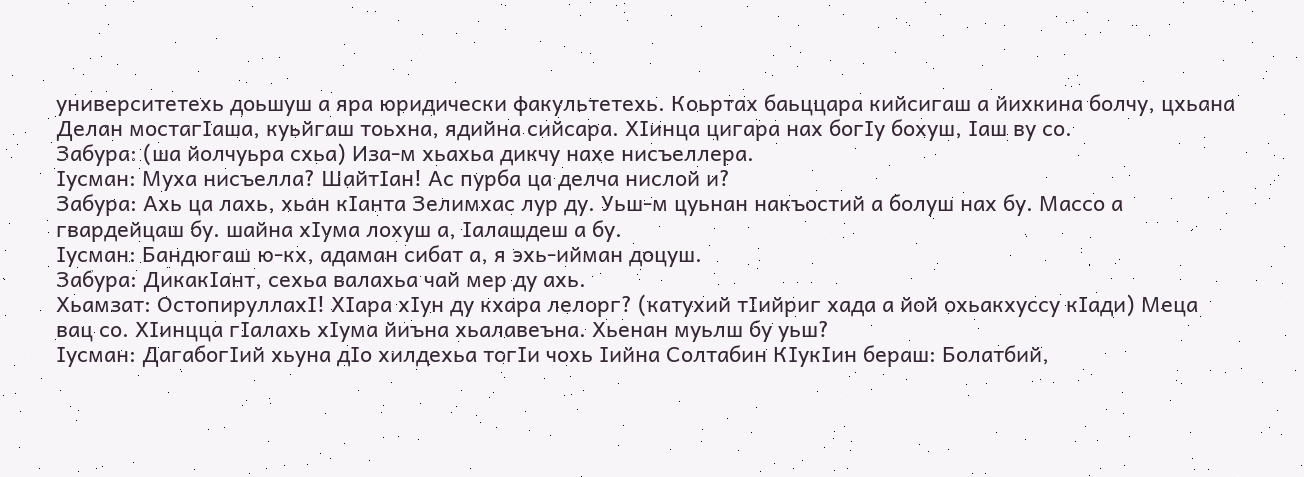университетехь доьшуш а яра юридически факультетехь. Коьртах баьццара кийсигаш а йихкина болчу, цхьана Делан мостагIаша, куьйгаш тоьхна, ядийна сийсара. ХIинца цигара нах богIу бохуш, Iаш ву со.
Забура: (ша йолчуьра схьа) Иза-м хьахьа дикчу нахе нисъеллера.
Iусман: Муха нисъелла? ШайтIан! Ас пурба ца делча нислой и?
Забура: Ахь ца лахь, хьан кIанта Зелимхас лур ду. Уьш-м цуьнан накъостий а болуш нах бу. Массо а гвардейцаш бу. шайна хIума лохуш а, Iалашдеш а бу.
Iусман: Бандюгаш ю-кх, адаман сибат а, я эхь-ийман доцуш.
Забура: ДикакIант, сехьа валахьа чай мер ду ахь.
Хьамзат: ОстопируллахI! ХIара хIун ду кхара лелорг? (катухий тIийриг хада а йой охьакхуссу кIади) Меца вац со. ХIинцца гIалахь хIума йиъна хьалавеъна. Хьенан муьлш бу уьш?
Iусман: ДагабогIий хьуна дIо хилдехьа тогIи чохь Iийна Солтабин КIукIин бераш: Болатбий,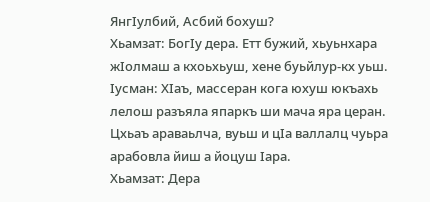ЯнгIулбий, Асбий бохуш?
Хьамзат: БогIу дера. Етт бужий, хьуьнхара жIолмаш а кхоьхьуш, хене буьйлур-кх уьш.
Iусман: ХIаъ, массеран кога юхуш юкъахь лелош разъяла япаркъ ши мача яра церан. Цхьаъ араваьлча, вуьш и цIа валлалц чуьра арабовла йиш а йоцуш Iара.
Хьамзат: Дера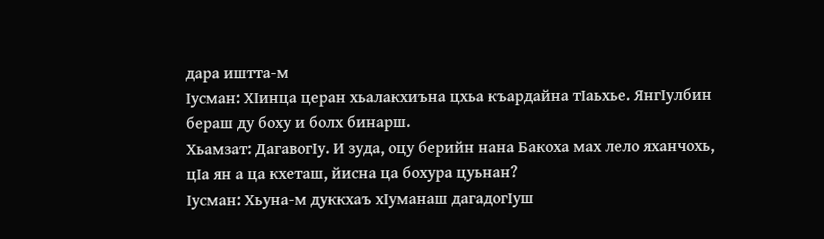дара иштта-м
Iусман: ХIинца церан хьалакхиъна цхьа къардайна тIаьхье. ЯнгIулбин бераш ду боху и болх бинарш.
Хьамзат: ДагавогIу. И зуда, оцу берийн нана Бакоха мах лело яханчохь, цIа ян а ца кхеташ, йисна ца бохура цуьнан?
Iусман: Хьуна-м дуккхаъ хIуманаш дагадогIуш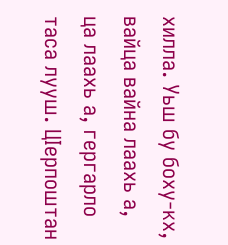хилла. Уьш бу боху-кх, вайца вайна лаахь а, ца лаахь а, гергарло таса лууш. ЦIерпоштан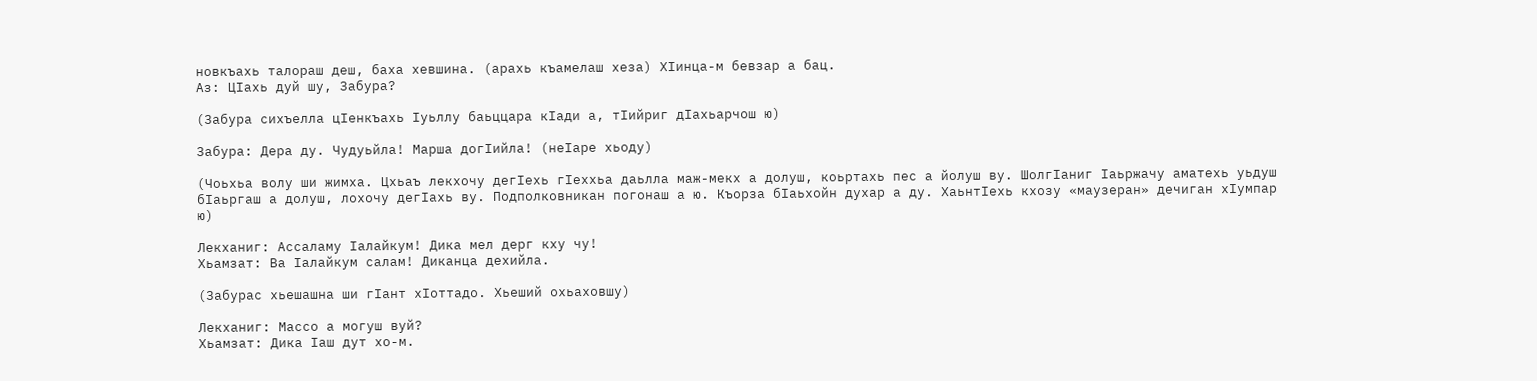новкъахь талораш деш, баха хевшина. (арахь къамелаш хеза) ХIинца-м бевзар а бац.
Аз: ЦIахь дуй шу, Забура?

(Забура сихъелла цIенкъахь Iуьллу баьццара кIади а, тIийриг дIахьарчош ю)

Забура: Дера ду. Чудуьйла! Марша догIийла! (неIаре хьоду)

(Чоьхьа волу ши жимха. Цхьаъ лекхочу дегIехь гIеххьа даьлла маж-мекх а долуш, коьртахь пес а йолуш ву. ШолгIаниг Iаьржачу аматехь уьдуш бIаьргаш а долуш, лохочу дегIахь ву. Подполковникан погонаш а ю. Къорза бIаьхойн духар а ду. ХаьнтIехь кхозу «маузеран» дечиган хIумпар ю)

Лекханиг: Ассаламу Iалайкум! Дика мел дерг кху чу!
Хьамзат: Ва Iалайкум салам! Диканца дехийла.

(Забурас хьешашна ши гIант хIоттадо. Хьеший охьаховшу)

Лекханиг: Массо а могуш вуй?
Хьамзат: Дика Iаш дут хо-м.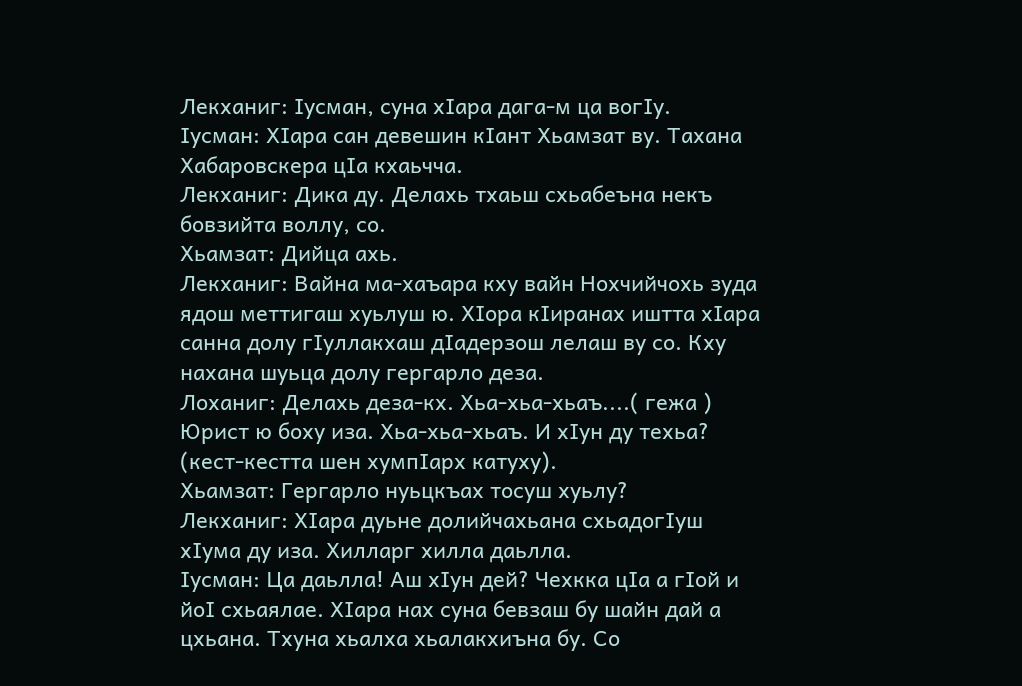Лекханиг: Iусман, суна хIара дага-м ца вогIу.
Iусман: ХIара сан девешин кIант Хьамзат ву. Тахана Хабаровскера цIа кхаьчча.
Лекханиг: Дика ду. Делахь тхаьш схьабеъна некъ бовзийта воллу, со.
Хьамзат: Дийца ахь.
Лекханиг: Вайна ма-хаъара кху вайн Нохчийчохь зуда ядош меттигаш хуьлуш ю. ХIора кIиранах иштта хIара санна долу гIуллакхаш дIадерзош лелаш ву со. Кху нахана шуьца долу гергарло деза.
Лоханиг: Делахь деза-кх. Хьа-хьа-хьаъ....( гежа ) Юрист ю боху иза. Хьа-хьа-хьаъ. И хIун ду техьа? (кест-кестта шен хумпIарх катуху).
Хьамзат: Гергарло нуьцкъах тосуш хуьлу?
Лекханиг: ХIара дуьне долийчахьана схьадогIуш хIума ду иза. Хилларг хилла даьлла.
Iусман: Ца даьлла! Аш хIун дей? Чехкка цIа а гIой и йоI схьаялае. ХIара нах суна бевзаш бу шайн дай а цхьана. Тхуна хьалха хьалакхиъна бу. Со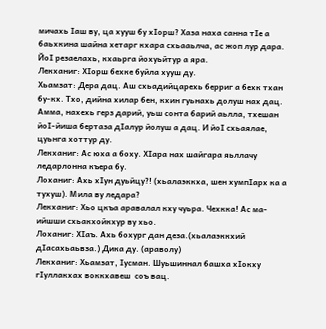мичахь Iаш ву, ца хууш бу хIорш? Хаза наха санна тIе а баьхкина шайна хетарг кхара схьааьлча, ас жоп лур дара. ЙоI резаелахь, кхаьрга йохуьйтур а яра.
Лекханиг: ХIорш бехке буйла хууш ду.
Хьамзат: Дера дац. Аш схьадийцарехь берриг а бехк тхан бу-кх. Тхо, дийна хилар бен, кхин гуьнахь долуш нах дац. Амма, нахехь герз дарий, уьш сонта барий аьлла, тхешан йоI-йиша бертаза дIалур йолуш а дац. И йоI схьаялае, цуьнга хоттур ду.
Лекханиг: Ас юха а боху. ХIара нах шайгара яьллачу ледарлонна къера бу.
Лоханиг: Ахь хIун дуьйцу?! (хьалаэккха, шен хумпIарх ка а тухуш). Мила ву ледара?
Лекханиг: Хьо цкъа аравалал кху чуьра. Чехкка! Ас ма-ийшши схьакхойкхур ву хьо.
Лоханиг: ХIаъ. Ахь бохург дан деза.(хьалаэккхий дIасахьаьвза.) Дика ду. (араволу)
Лекханиг: Хьамзат, Iусман. Шуьшиннал башха хIокху гIуллакхах воккхавеш  соъ вац.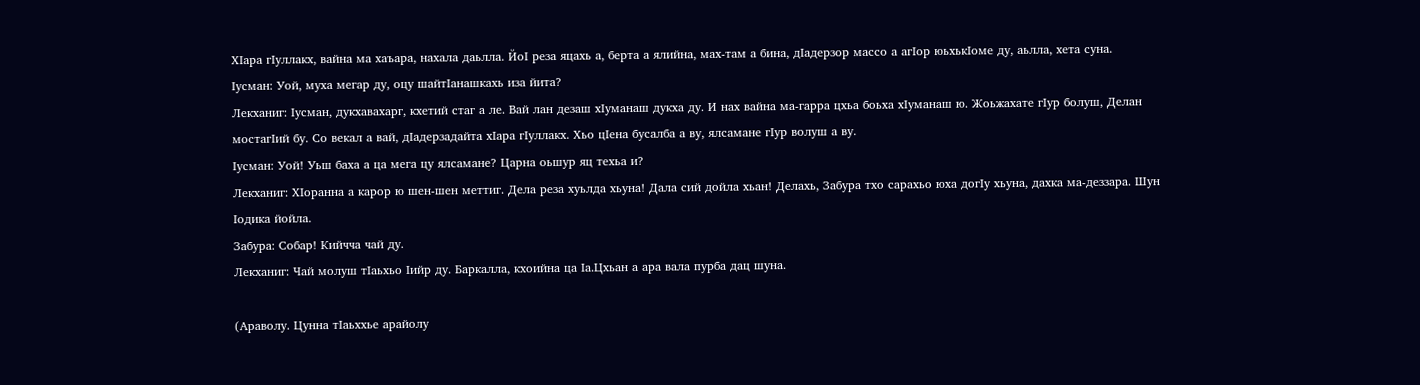ХIара гIуллакх, вайна ма хаъара, нахала даьлла. ЙоI реза яцахь а, берта а ялийна, мах-там а бина, дIадерзор массо а агIор юьхькIоме ду, аьлла, хета суна.
Iусман: Уой, муха мегар ду, оцу шайтIанашкахь иза йита?
Лекханиг: Iусман, дукхавахарг, кхетий стаг а ле. Вай лан дезаш хIуманаш дукха ду. И нах вайна ма-гарра цхьа боьха хIуманаш ю. Жоьжахате гIур болуш, Делан мостагIий бу. Со векал а вай, дIадерзадайта хIара гIуллакх. Хьо цIена бусалба а ву, ялсамане гIур волуш а ву.
Iусман: Уой! Уьш баха а ца мега цу ялсамане? Царна оьшур яц техьа и?
Лекханиг: ХIоранна а карор ю шен-шен меттиг. Дела реза хуьлда хьуна! Дала сий дойла хьан! Делахь, Забура тхо сарахьо юха догIу хьуна, дахка ма-деззара. Шун Iодика йойла.
Забура: Собар! Кийчча чай ду.
Лекханиг: Чай молуш тIаьхьо Iийр ду. Баркалла, кхоийна ца Iа.Цхьан а ара вала пурба дац шуна.

(Араволу. Цунна тIаьххье арайолу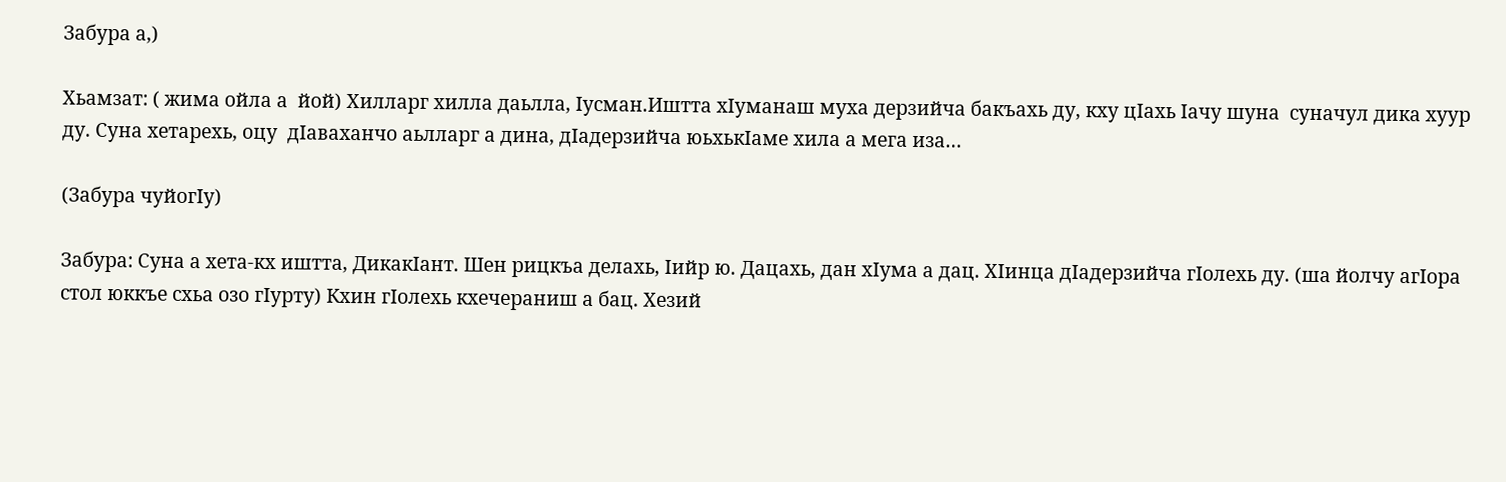Забура а,)

Хьамзат: ( жима ойла а  йой) Хилларг хилла даьлла, Iусман.Иштта хIуманаш муха дерзийча бакъахь ду, кху цIахь Iачу шуна  суначул дика хуур ду. Суна хетарехь, оцу  дIаваханчо аьлларг а дина, дIадерзийча юьхькIаме хила а мега иза…

(Забура чуйогIу)

Забура: Суна а хета-кх иштта, ДикакIант. Шен рицкъа делахь, Iийр ю. Дацахь, дан хIума а дац. ХIинца дIадерзийча гIолехь ду. (ша йолчу агIора стол юккъе схьа озо гIурту) Кхин гIолехь кхечераниш а бац. Хезий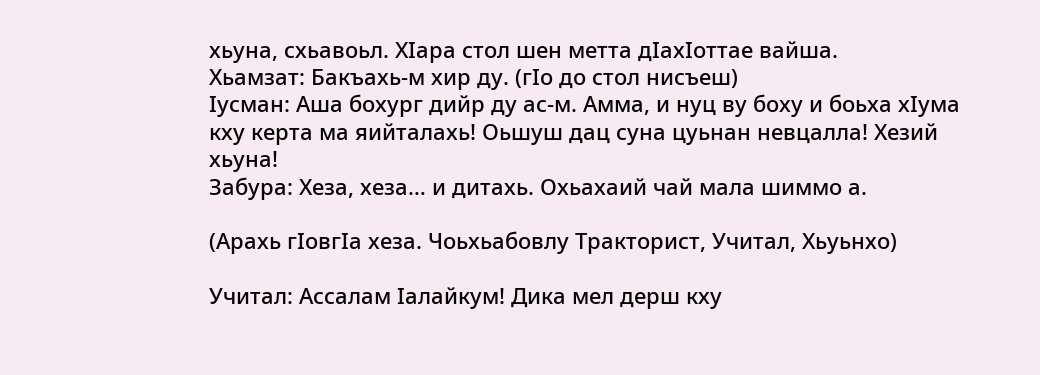хьуна, схьавоьл. ХIара стол шен метта дIахIоттае вайша.
Хьамзат: Бакъахь-м хир ду. (гIо до стол нисъеш)
Iусман: Аша бохург дийр ду ас-м. Амма, и нуц ву боху и боьха хIума кху керта ма яийталахь! Оьшуш дац суна цуьнан невцалла! Хезий хьуна!
Забура: Хеза, хеза… и дитахь. Охьахаий чай мала шиммо а.

(Арахь гIовгIа хеза. Чоьхьабовлу Тракторист, Учитал, Хьуьнхо)

Учитал: Ассалам Iалайкум! Дика мел дерш кху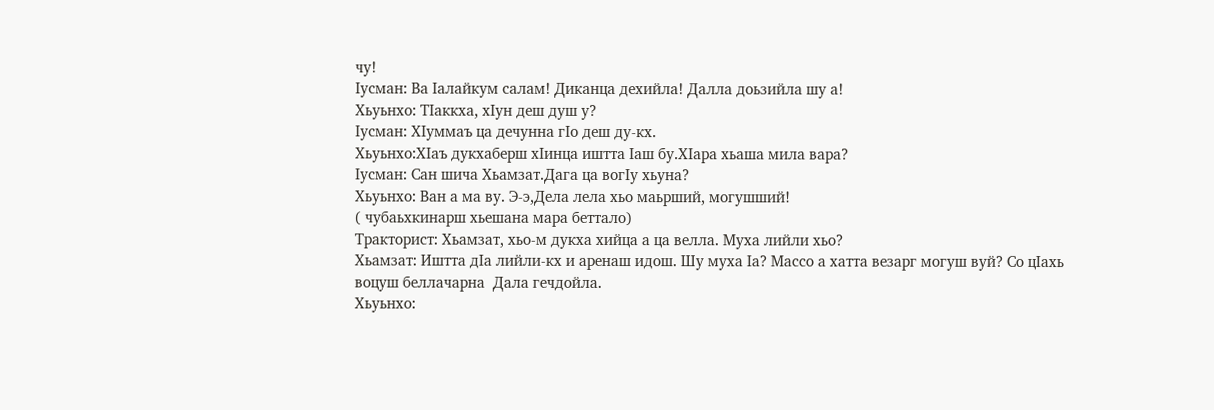чу!
Iусман: Ва Iалайкум салам! Диканца дехийла! Далла доьзийла шу а!
Хьуьнхо: ТIаккха, хIун деш душ у?
Iусман: ХIуммаъ ца дечунна гIо деш ду-кх.
Хьуьнхо:ХIаъ дукхаберш хIинца иштта Iаш бу.ХIара хьаша мила вара?
Iусман: Сан шича Хьамзат.Дага ца вогIу хьуна?
Хьуьнхо: Ван а ма ву. Э-э,Дела лела хьо маьрший, могушший!
( чубаьхкинарш хьешана мара беттало)
Тракторист: Хьамзат, хьо-м дукха хийца а ца велла. Муха лийли хьо?
Хьамзат: Иштта дIа лийли-кх и аренаш идош. Шу муха Iа? Массо а хатта везарг могуш вуй? Со цIахь воцуш беллачарна  Дала гечдойла.
Хьуьнхо: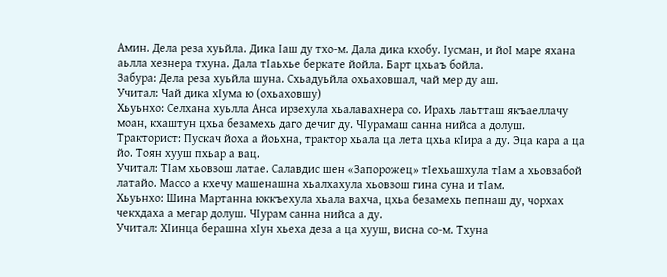Амин. Дела реза хуьйла. Дика Iаш ду тхо-м. Дала дика кхобу. Iусман, и йоI маре яхана аьлла хезнера тхуна. Дала тIаьхье беркате йойла. Барт цхьаъ бойла.
Забура: Дела реза хуьйла шуна. Схьадуьйла охьаховшал, чай мер ду аш.
Учитал: Чай дика хIума ю (охьаховшу)
Хьуьнхо: Селхана хуьлла Анса ирзехула хьалавахнера со. Ирахь лаьтташ якъаеллачу моан, кхаштун цхьа безамехь даго дечиг ду. ЧIурамаш санна нийса а долуш.
Тракторист: Пускач йоха а йоьхна, трактор хьала ца лета цхьа кIира а ду. Эца кара а ца йо. Тоян хууш пхьар а вац.
Учитал: ТIам хьовзош латае. Салавдис шен «Запорожец» тIехьашхула тIам а хьовзабой  латайо. Массо а кхечу машенашна хьалхахула хьовзош гина суна и тIам.
Хьуьнхо: Шина Мартанна юккъехула хьала вахча, цхьа безамехь пепнаш ду, чорхах чекхдаха а мегар долуш. ЧIурам санна нийса а ду.
Учитал: ХIинца берашна хIун хьеха деза а ца хууш, висна со-м. Тхуна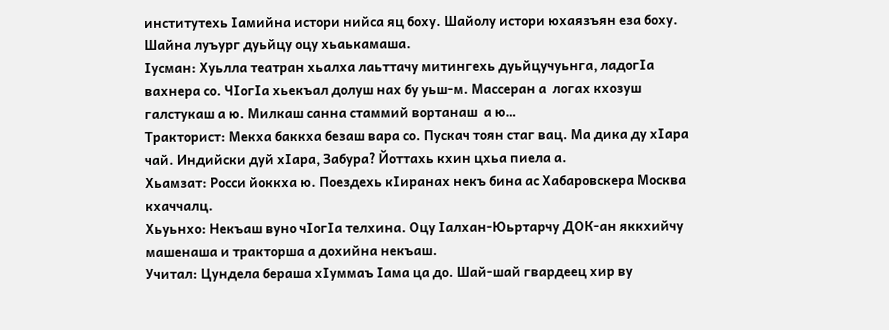институтехь Iамийна истори нийса яц боху. Шайолу истори юхаязъян еза боху. Шайна луъург дуьйцу оцу хьаькамаша.
Iусман: Хуьлла театран хьалха лаьттачу митингехь дуьйцучуьнга, ладогIа вахнера со. ЧIогIа хьекъал долуш нах бу уьш-м. Массеран а  логах кхозуш галстукаш а ю. Милкаш санна стаммий вортанаш  а ю…
Тракторист: Мекха баккха безаш вара со. Пускач тоян стаг вац. Ма дика ду хIара чай. Индийски дуй хIара, Забура? Йоттахь кхин цхьа пиела а.
Хьамзат: Росси йоккха ю. Поездехь кIиранах некъ бина ас Хабаровскера Москва кхаччалц.
Хьуьнхо: Некъаш вуно чIогIа телхина. Оцу Iалхан-Юьртарчу ДОК-ан яккхийчу машенаша и тракторша а дохийна некъаш.
Учитал: Цундела бераша хIуммаъ Iама ца до. Шай-шай гвардеец хир ву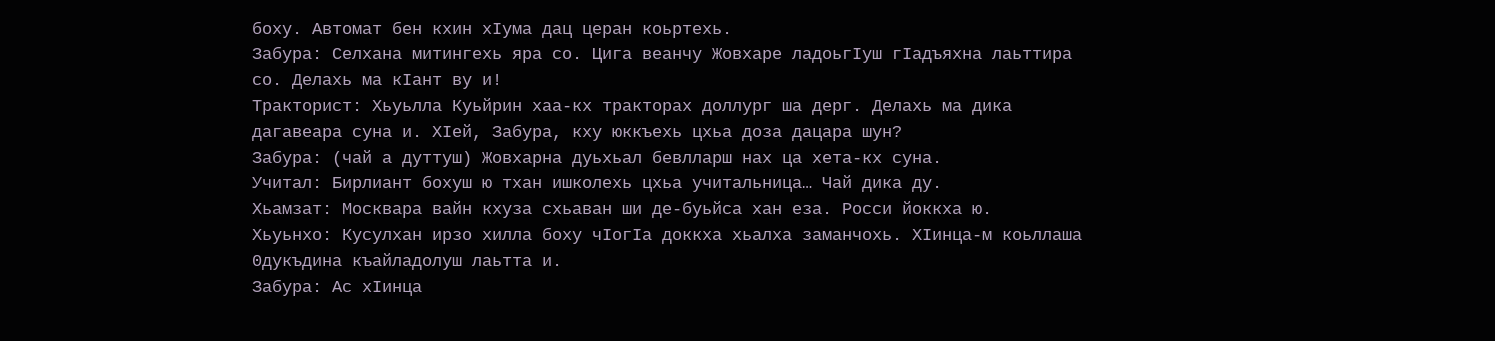боху. Автомат бен кхин хIума дац церан коьртехь.
Забура: Селхана митингехь яра со. Цига веанчу Жовхаре ладоьгIуш гIадъяхна лаьттира со. Делахь ма кIант ву и!
Тракторист: Хьуьлла Куьйрин хаа-кх тракторах доллург ша дерг. Делахь ма дика дагавеара суна и. ХIей, Забура, кху юккъехь цхьа доза дацара шун?
Забура: (чай а дуттуш) Жовхарна дуьхьал бевлларш нах ца хета-кх суна.
Учитал: Бирлиант бохуш ю тхан ишколехь цхьа учитальница… Чай дика ду.
Хьамзат: Москвара вайн кхуза схьаван ши де-буьйса хан еза. Росси йоккха ю.
Хьуьнхо: Кусулхан ирзо хилла боху чIогIа доккха хьалха заманчохь. ХIинца-м коьллаша 0дукъдина къайладолуш лаьтта и.
Забура: Ас хIинца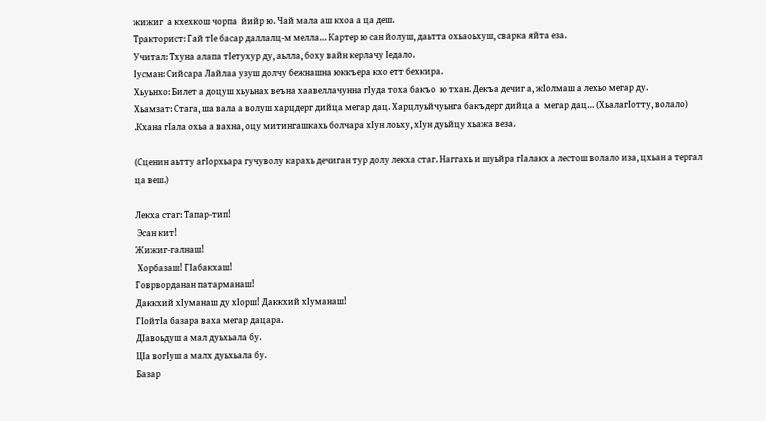жижиг  а кхехкош чорпа  йийр ю. Чай мала аш кхоа а ца деш.
Тракторист: Гай тIе басар даллалц-м мелла… Картер ю сан йолуш, даьтта охьаоьхуш, сварка яйта еза.
Учитал: Тхуна алапа тIетухур ду, аьлла, боху вайн керлачу Iедало.
Iусман: Сийсара Лайлаа узуш долчу бежнашна юккъера кхо етт бехкира.
Хьуьнхо: Билет а доцуш хьуьнах веъна хаавеллачунна гIуда тоха бакъо  ю тхан. Декъа дечиг а, жIолмаш а лехьо мегар ду.
Хьамзат: Стага, ша вала а волуш харцдерг дийца мегар дац. Харцлуьйчуьнга бакъдерг дийца а  мегар дац… (ХьалагIотту, волало) .Кхана гIала охьа а вахна, оцу митингашкахь болчара хIун лоьху, хIун дуьйцу хьажа веза.

(Сценин аьтту агIорхьара гучуволу карахь дечиган тур долу лекха стаг. Наггахь и шуьйра гIалакх а лестош волало иза, цхьан а тергал ца веш.)

Лекха стаг: Тапар-тип!
 Эсан кит!
Жижиг-галнаш!
 Хорбазаш! ГIабакхаш!
Говрворданан патарманаш!
Даккхий хIуманаш ду хIорш! Даккхий хIуманаш!
ГIойтIа базара ваха мегар дацара.
ДIавоьдуш а мал дуьхьала бу.
ЦIа вогIуш а малх дуьхьала бу.
Базар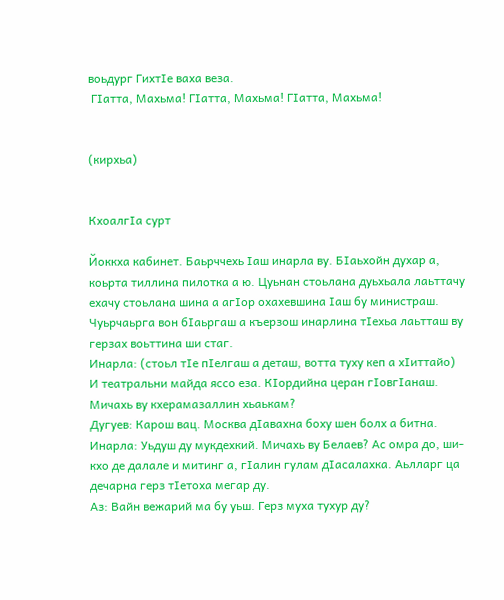воьдург ГихтIе ваха веза.
 ГIатта, Махьма! ГIатта, Махьма! ГIатта, Махьма!


(кирхьа)


КхоалгIа сурт

Йоккха кабинет. Баьрччехь Iаш инарла ву. БIаьхойн духар а, коьрта тиллина пилотка а ю. Цуьнан стоьлана дуьхьала лаьттачу ехачу стоьлана шина а агIор охахевшина Iаш бу министраш. Чуьрчаьрга вон бIаьргаш а къерзош инарлина тIехьа лаьтташ ву герзах воьттина ши стаг.
Инарла: (стоьл тIе пIелгаш а деташ, вотта туху кеп а хIиттайо)
И театральни майда яссо еза. КIордийна церан гIовгIанаш. Мичахь ву кхерамазаллин хьаькам?
Дугуев: Карош вац. Москва дIавахна боху шен болх а битна.
Инарла: Уьдуш ду мукдехкий. Мичахь ву Белаев? Ас омра до, ши-кхо де далале и митинг а, гIалин гулам дIасалахка. Аьлларг ца дечарна герз тIетоха мегар ду.
Аз: Вайн вежарий ма бу уьш. Герз муха тухур ду?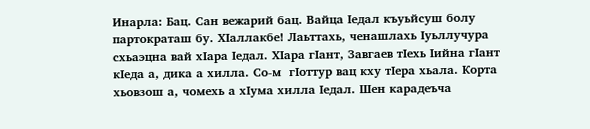Инарла: Бац. Сан вежарий бац. Вайца Iедал къуьйсуш болу партократаш бу. ХIаллакбе! Лаьттахь, ченашлахь Iуьллучура схьаэцна вай хIара Iедал. ХIара гIант, Завгаев тIехь Iийна гIант кIеда а, дика а хилла. Со-м  гIоттур вац кху тIера хьала. Корта хьовзош а, чомехь а хIума хилла Iедал. Шен карадеъча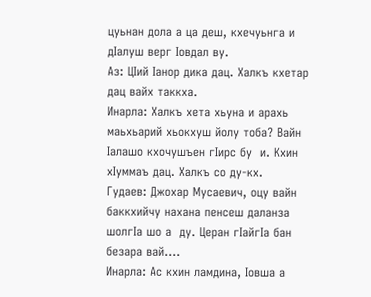цуьнан дола а ца деш, кхечуьнга и дIалуш верг Iовдал ву.
Аз: ЦIий Iанор дика дац. Халкъ кхетар дац вайх таккха.
Инарла: Халкъ хета хьуна и арахь маьхьарий хьокхуш йолу тоба? Вайн Iалашо кхочушъен гIирс бу  и. Кхин хIуммаъ дац. Халкъ со ду-кх.
Гудаев: Джохар Мусаевич, оцу вайн баккхийчу нахана пенсеш даланза шолгIа шо а  ду. Церан гIайгIа бан безара вай….
Инарла: Ас кхин ламдина, Iовша а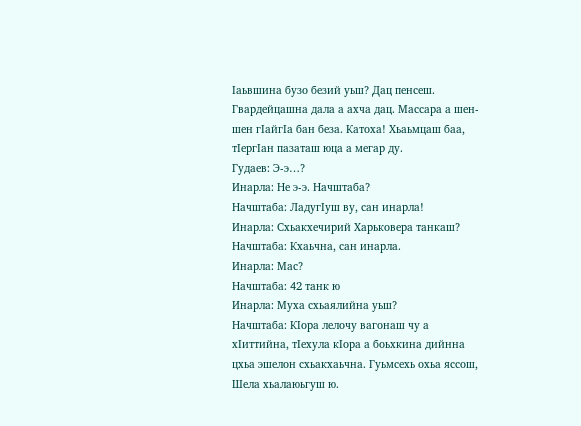Iаьвшина бузо безий уьш? Дац пенсеш. Гвардейцашна дала а ахча дац. Массара а шен-шен гIайгIа бан беза. Катоха! Хьаьмцаш баа, тIергIан пазаташ юца а мегар ду.
Гудаев: Э-э…?
Инарла: Не э-э. Начштаба?
Начштаба: ЛадугIуш ву, сан инарла!
Инарла: Схьакхечирий Харьковера танкаш?
Начштаба: Кхаьчна, сан инарла.
Инарла: Мас?
Начштаба: 42 танк ю
Инарла: Муха схьаялийна уьш?
Начштаба: КIора лелочу вагонаш чу а  хIиттийна, тIехула кIора а боьхкина дийнна цхьа эшелон схьакхаьчна. Гуьмсехь охьа яссош, Шела хьалаюьгуш ю.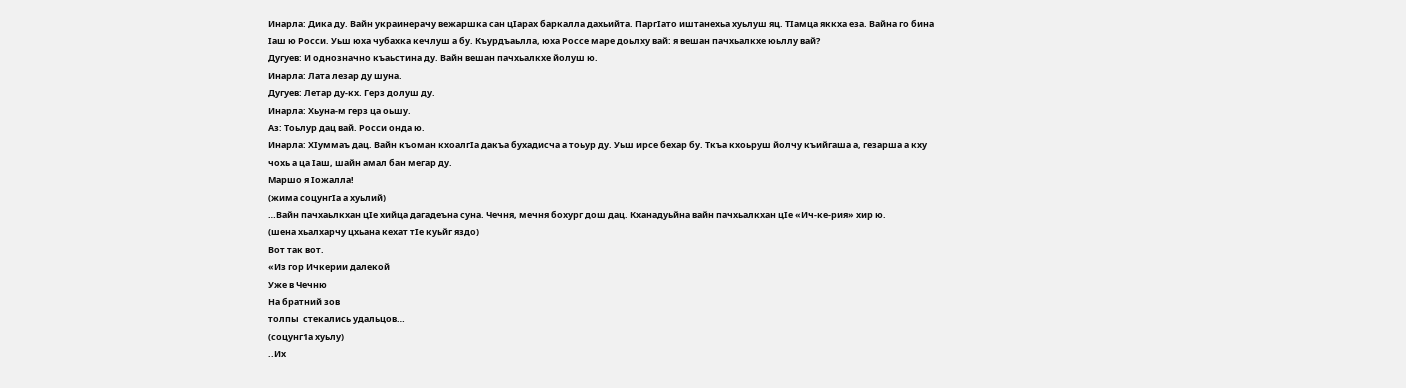Инарла: Дика ду. Вайн украинерачу вежаршка сан цIарах баркалла дахьийта. ПаргIато иштанехьа хуьлуш яц. ТIамца яккха еза. Вайна го бина Iаш ю Росси. Уьш юха чубахка кечлуш а бу. Къурдъаьлла, юха Россе маре доьлху вай: я вешан пачхьалкхе юьллу вай?
Дугуев: И однозначно къаьстина ду. Вайн вешан пачхьалкхе йолуш ю.
Инарла: Лата лезар ду шуна.
Дугуев: Летар ду-кх. Герз долуш ду.
Инарла: Хьуна-м герз ца оьшу.
Аз: Тоьлур дац вай. Росси онда ю.
Инарла: ХIуммаъ дац. Вайн къоман кхоалгIа дакъа бухадисча а тоьур ду. Уьш ирсе бехар бу. Ткъа кхоьруш йолчу къийгаша а, гезарша а кху чохь а ца Iаш, шайн амал бан мегар ду.
Маршо я Iожалла!
(жима соцунгIа а хуьлий)
…Вайн пачхаьлкхан цIе хийца дагадеъна суна. Чечня, мечня бохург дош дац. Кханадуьйна вайн пачхьалкхан цIе «Ич-ке-рия» хир ю.
(шена хьалхарчу цхьана кехат тIе куьйг яздо)
Вот так вот.
«Из гор Ичкерии далекой
Уже в Чечню
На братний зов
толпы  стекались удальцов…
(соцунг1а хуьлу)
..Их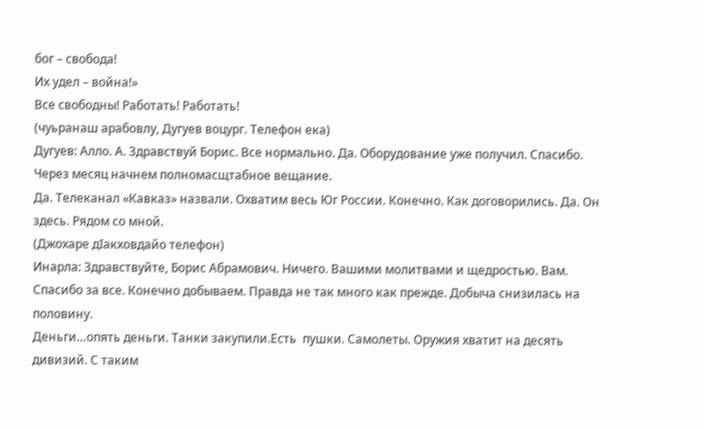бог – свобода!
Их удел – война!»
Все свободны! Работать! Работать!
(чуьранаш арабовлу, Дугуев воцург. Телефон ека)
Дугуев: Алло. А. Здравствуй Борис. Все нормально. Да. Оборудование уже получил. Спасибо. Через месяц начнем полномасщтабное вещание.
Да. Телеканал «Кавказ» назвали. Охватим весь Юг России. Конечно. Как договорились. Да. Он здесь. Рядом со мной.
(Джохаре дIакховдайо телефон)
Инарла: Здравствуйте, Борис Абрамович. Ничего. Вашими молитвами и щедростью. Вам. Спасибо за все. Конечно добываем. Правда не так много как прежде. Добыча снизилась на половину.
Деньги…опять деньги. Танки закупили.Есть  пушки. Самолеты. Оружия хватит на десять дивизий. С таким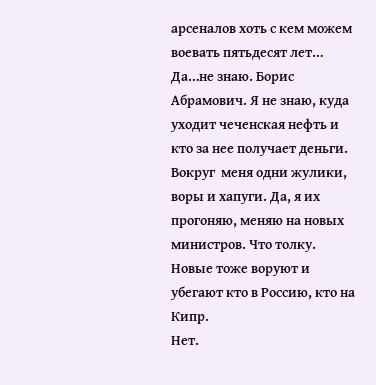арсеналов хоть с кем можем воевать пятьдесят лет… Да…не знаю. Борис Абрамович. Я не знаю, куда уходит чеченская нефть и кто за нее получает деньги.
Вокруг  меня одни жулики, воры и хапуги. Да, я их прогоняю, меняю на новых министров. Что толку. Новые тоже воруют и убегают кто в Россию, кто на Кипр.
Нет.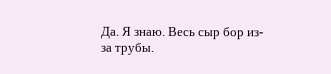Да. Я знаю. Весь сыр бор из-за трубы.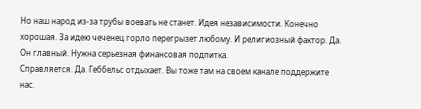Но наш народ из-за трубы воевать не станет. Идея независимости. Конечно хорошая. За идею чеченец горло перегрызет любому. И религиозный фактор. Да. Он главный. Нужна серьезная финансовая подпитка.
Справляется. Да. Геббельс отдыхает. Вы тоже там на своем канале поддержите нас.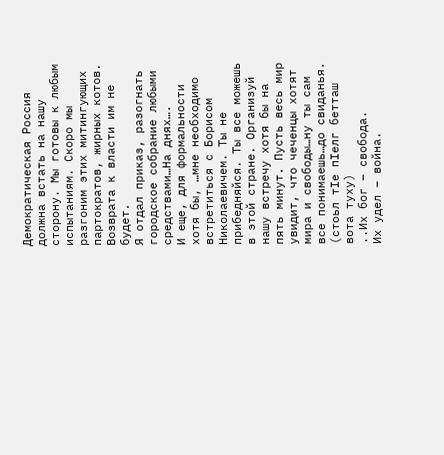Демократическая Россия должна встать на нашу сторону. Мы готовы к любым испытаниям. Скоро мы разгоним этих митингующих партократов, жирных котов. Возврата к власти им не будет.
Я отдал приказ, разогнать городское собрание любыми средствами…На днях….
И еще, для формальности хотя бы, …мне необходимо встретиться с Борисом Николаевичем. Ты не прибедняйся. Ты все можешь в этой стране. Организуй нашу встречу хотя бы на пять минут. Пусть весь мир увидит, что чеченцы хотят мира и свободы…ну ты сам все понимаешь…до свиданья.
(стоьл тIе пIелг бетташ  вота туху)
..Их бог – свобода.
Их удел – война.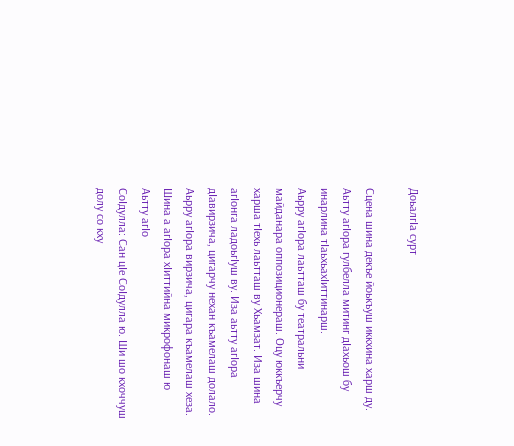ДоьалгIа сурт

Сцена шина декъе йоькъуш иккхина харш ду. Аьтту агIора гулбелла митинг дIахьош бу инарлина тIаьхьахIиттинарш.
Аьрру агIора лаьтташ бу театральни майданара оппозиционераш. Оцу юккъерчу харша тIехь лаьтташ ву Хьамзат. Иза шина агIонга ладоьгIуш ву. Иза аьтту агIора дIавирзича, цигарчу нехан къамелаш долало. Аьрру агIора вирзича, цигара къамелаш хеза. Шина а агIора хIиттийна микрофонаш ю
Аьтту агIо
СоIдулла: Сан цIе СоIдулла ю. Ши шо кхоччуш долу со кху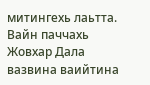митингехь лаьтта. Вайн паччахь Жовхар Дала вазвина ваийтина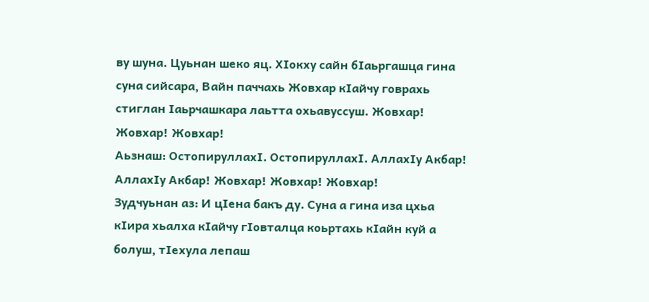ву шуна. Цуьнан шеко яц. ХIокху сайн бIаьргашца гина суна сийсара, Вайн паччахь Жовхар кIайчу говрахь стиглан Iаьрчашкара лаьтта охьавуссуш. Жовхар! Жовхар! Жовхар!
Аьзнаш: ОстопируллахI. ОстопируллахI. АллахIу Акбар! АллахIу Акбар! Жовхар! Жовхар! Жовхар!
Зудчуьнан аз: И цIена бакъ ду. Суна а гина иза цхьа кIира хьалха кIайчу гIовталца коьртахь кIайн куй а болуш, тIехула лепаш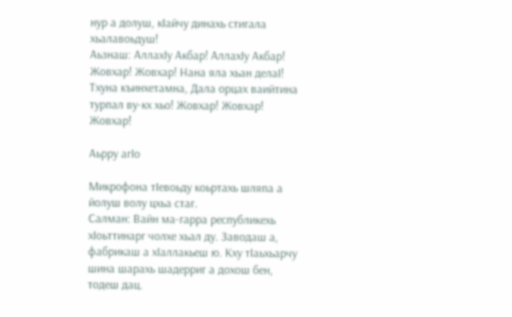нур а долуш, кIайчу динахь стигала хьалавоьдуш!
Аьзнаш: АллахIу Акбар! АллахIу Акбар! Жовхар! Жовхар! Нана яла хьан делаI! Тхуна къинхетамна, Дала орцах ваийтина турпал ву-кх хьо! Жовхар! Жовхар! Жовхар!

Аьрру агIо

Микрофона тIевоьду коьртахь шляпа а йолуш волу цхьа стаг.
Салман: Вайн ма-гарра республикехь хIоьттинарг чолхе хьал ду. Заводаш а, фабрикаш а хIаллакьеш ю. Кху тIаьхьарчу шина шарахь шадерриг а дохош бен, тодеш дац.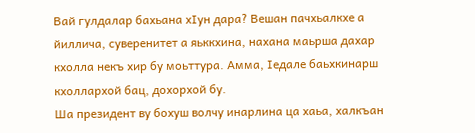Вай гулдалар бахьана хIун дара? Вешан пачхьалкхе а йиллича, суверенитет а яьккхина, нахана маьрша дахар кхолла некъ хир бу моьттура. Амма, Iедале баьхкинарш кхоллархой бац, дохорхой бу.
Ша президент ву бохуш волчу инарлина ца хаьа, халкъан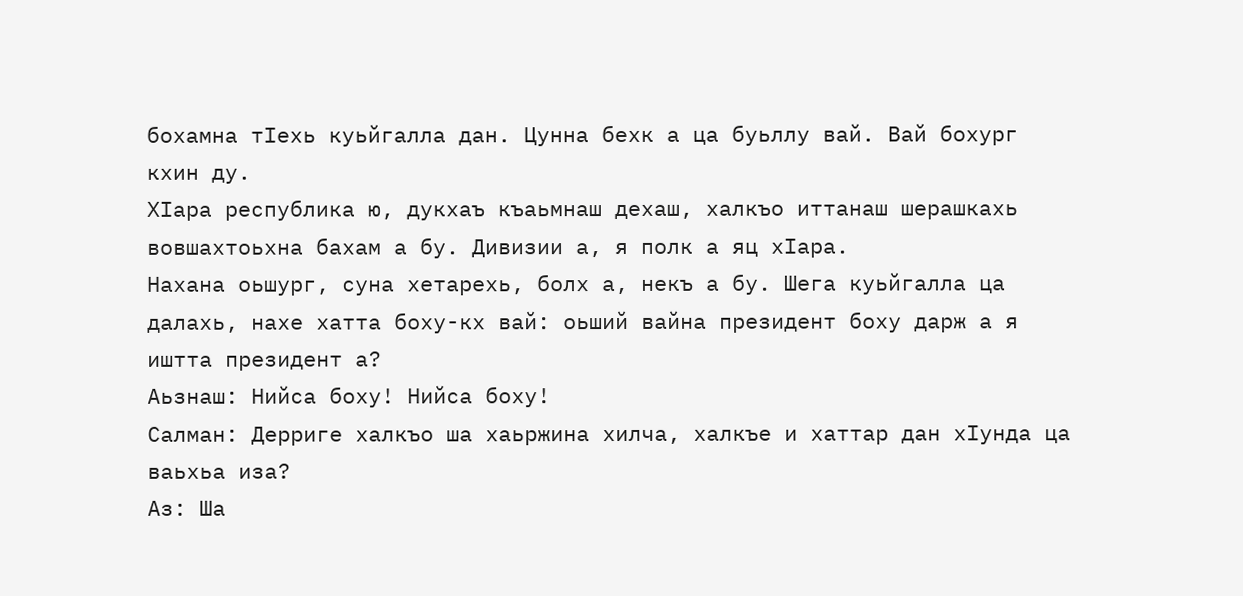бохамна тIехь куьйгалла дан. Цунна бехк а ца буьллу вай. Вай бохург кхин ду.
ХIара республика ю, дукхаъ къаьмнаш дехаш, халкъо иттанаш шерашкахь вовшахтоьхна бахам а бу. Дивизии а, я полк а яц хIара.
Нахана оьшург, суна хетарехь, болх а, некъ а бу. Шега куьйгалла ца далахь, нахе хатта боху-кх вай: оьший вайна президент боху дарж а я иштта президент а?
Аьзнаш: Нийса боху! Нийса боху!
Салман: Дерриге халкъо ша хаьржина хилча, халкъе и хаттар дан хIунда ца ваьхьа иза?
Аз: Ша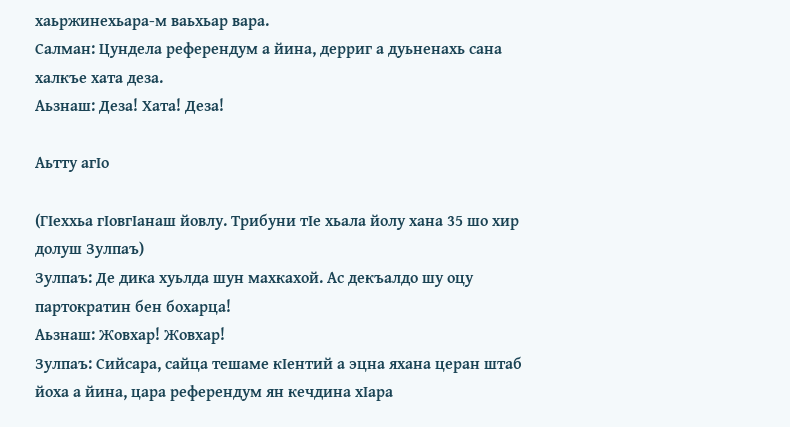хаьржинехьара-м ваьхьар вара.
Салман: Цундела референдум а йина, дерриг а дуьненахь сана халкъе хата деза.
Аьзнаш: Деза! Хата! Деза!

Аьтту агIо

(ГIеххьа гIовгIанаш йовлу. Трибуни тIе хьала йолу хана 35 шо хир долуш Зулпаъ)
Зулпаъ: Де дика хуьлда шун махкахой. Ас декъалдо шу оцу партократин бен бохарца!
Аьзнаш: Жовхар! Жовхар!
Зулпаъ: Сийсара, сайца тешаме кIентий а эцна яхана церан штаб йоха а йина, цара референдум ян кечдина хIара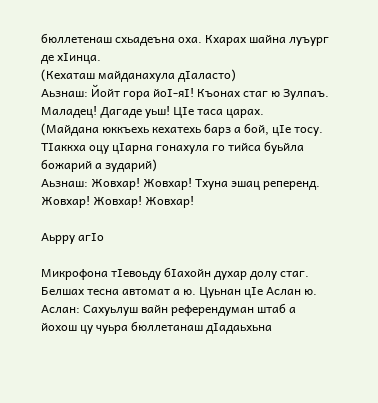бюллетенаш схьадеъна оха. Кхарах шайна луъург де хIинца.
(Кехаташ майданахула дIаласто)
Аьзнаш: Йойт гора йоI-яI! Къонах стаг ю Зулпаъ. Маладец! Дагаде уьш! ЦIе таса царах.
(Майдана юккъехь кехатехь барз а бой, цIе тосу. ТIаккха оцу цIарна гонахула го тийса буьйла божарий а зударий)
Аьзнаш: Жовхар! Жовхар! Тхуна эшац реперенд. Жовхар! Жовхар! Жовхар!

Аьрру агIо

Микрофона тIевоьду бIахойн духар долу стаг. Белшах тесна автомат а ю. Цуьнан цIе Аслан ю.
Аслан: Сахуьлуш вайн референдуман штаб а йохош цу чуьра бюллетанаш дIадаьхьна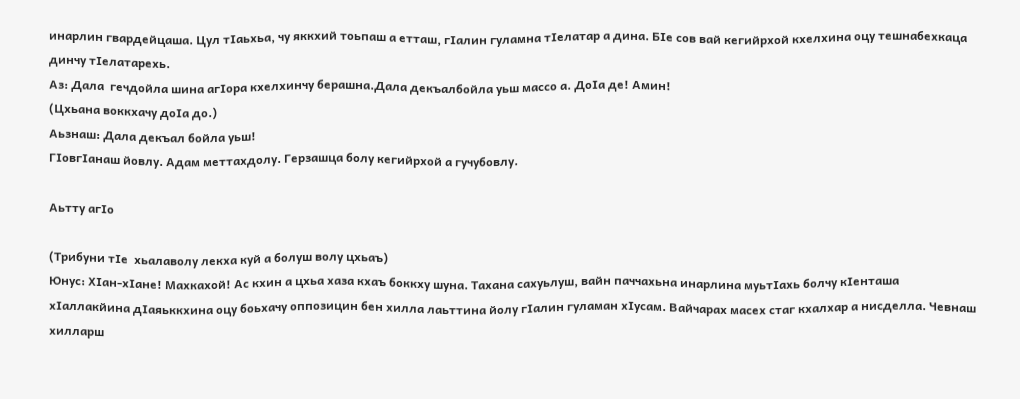инарлин гвардейцаша. Цул тIаьхьа, чу яккхий тоьпаш а етташ, гIалин гуламна тIелатар а дина. БIе сов вай кегийрхой кхелхина оцу тешнабехкаца динчу тIелатарехь.
Аз: Дала  гечдойла шина агIора кхелхинчу берашна.Дала декъалбойла уьш массо а. ДоIа де! Амин!
(Цхьана воккхачу доIа до.)
Аьзнаш: Дала декъал бойла уьш!
ГIовгIанаш йовлу. Адам меттахдолу. Герзашца болу кегийрхой а гучубовлу.

Аьтту агIо

(Трибуни тIе  хьалаволу лекха куй а болуш волу цхьаъ)
Юнус: ХIан-хIане! Махкахой! Ас кхин а цхьа хаза кхаъ боккху шуна. Тахана сахуьлуш, вайн паччахьна инарлина муьтIахь болчу кIенташа хIаллакйина дIаяьккхина оцу боьхачу оппозицин бен хилла лаьттина йолу гIалин гуламан хIусам. Вайчарах масех стаг кхалхар а нисделла. Чевнаш хилларш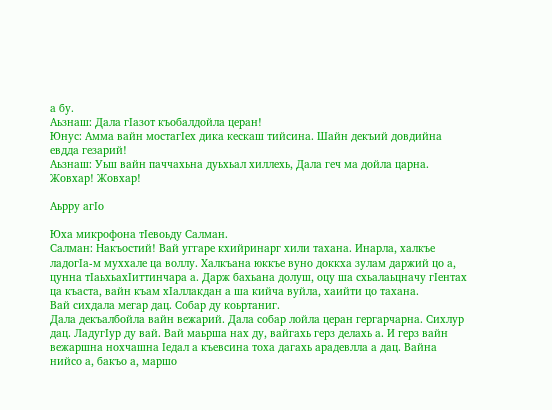а бу.
Аьзнаш: Дала гIазот къобалдойла церан!
Юнус: Амма вайн мостагIех дика кескаш тийсина. Шайн декъий довдийна евдда гезарий!
Аьзнаш: Уьш вайн паччахьна дуьхьал хиллехь, Дала геч ма дойла царна. Жовхар! Жовхар!

Аьрру агIо

Юха микрофона тIевоьду Салман.
Салман: Накъостий! Вай уггаре кхийринарг хили тахана. Инарла, халкъе ладогIа-м муххале ца воллу. Халкъана юккъе вуно доккха зулам даржий цо а, цунна тIаьхьахIиттинчара а. Дарж бахьана долуш, оцу ша схьалаьцначу гIентах ца къаста, вайн къам хIаллакдан а ша кийча вуйла, хаийти цо тахана.
Вай сихдала мегар дац. Собар ду коьртаниг.
Дала декъалбойла вайн вежарий. Дала собар лойла церан гергарчарна. Сихлур дац. ЛадугIур ду вай. Вай маьрша нах ду, вайгахь герз делахь а. И герз вайн вежаршна нохчашна Iедал а къевсина тоха дагахь арадевлла а дац. Вайна нийсо а, бакъо а, маршо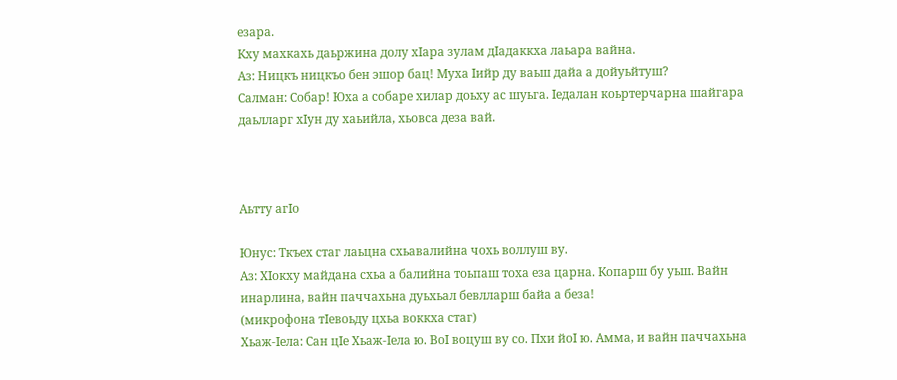езара.
Кху махкахь даьржина долу хIара зулам дIадаккха лаьара вайна.
Аз: Ницкъ ницкъо бен эшор бац! Муха Iийр ду ваьш дайа а дойуьйтуш?
Салман: Собар! Юха а собаре хилар доьху ас шуьга. Iедалан коьртерчарна шайгара даьлларг хIун ду хаьийла, хьовса деза вай.



Аьтту агIо

Юнус: Ткъех стаг лаьцна схьавалийна чохь воллуш ву.
Аз: ХIокху майдана схьа а балийна тоьпаш тоха еза царна. Копарш бу уьш. Вайн инарлина, вайн паччахьна дуьхьал бевлларш байа а беза!
(микрофона тIевоьду цхьа воккха стаг)
Хьаж-Iела: Сан цIе Хьаж-Iела ю. ВоI воцуш ву со. Пхи йоI ю. Амма, и вайн паччахьна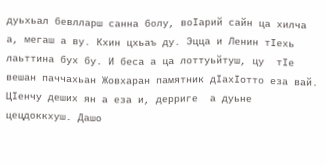дуьхьал бевлларш санна болу, воIарий сайн ца хилча а, мегаш а ву. Кхин цхьаъ ду. Эцца и Ленин тIехь лаьттина бух бу. И беса а ца лоттуьйтуш, цу  тIе вешан паччахьан Жовхаран памятник дIахIотто еза вай. ЦIенчу деших ян а еза и, дерриге  а дуьне цецдоккхуш. Дашо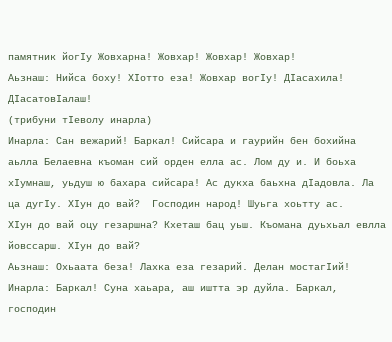памятник йогIу Жовхарна! Жовхар! Жовхар! Жовхар!
Аьзнаш: Нийса боху! ХIотто еза! Жовхар вогIу! ДIасахила! ДIасатовIалаш!
(трибуни тIеволу инарла)
Инарла: Сан вежарий! Баркал! Сийсара и гаурийн бен бохийна  аьлла Белаевна къоман сий орден елла ас. Лом ду и. И боьха хIумнаш, уьдуш ю бахара сийсара! Ас дукха баьхна дIадовла. Ла ца дугIу. ХIун до вай?  Господин народ! Шуьга хоьтту ас.
ХIун до вай оцу гезаршна? Кхеташ бац уьш. Къомана дуьхьал евлла йовссарш. ХIун до вай?
Аьзнаш: Охьаата беза! Лахка еза гезарий. Делан мостагIий!
Инарла: Баркал! Суна хаьара, аш иштта эр дуйла. Баркал, господин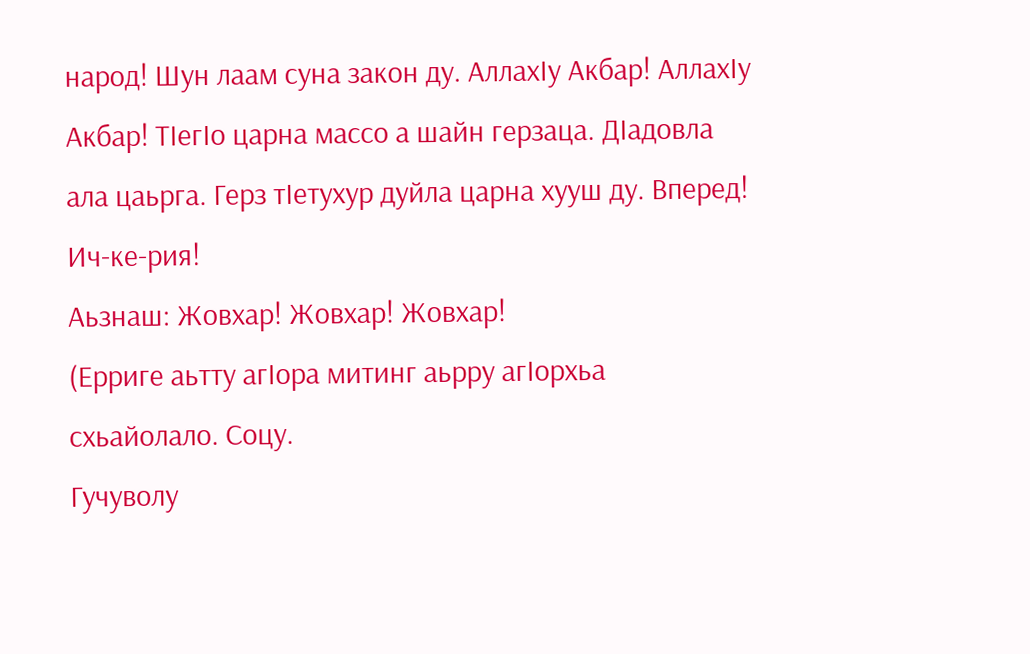народ! Шун лаам суна закон ду. АллахIу Акбар! АллахIу Акбар! ТIегIо царна массо а шайн герзаца. ДIадовла ала цаьрга. Герз тIетухур дуйла царна хууш ду. Вперед! Ич-ке-рия!
Аьзнаш: Жовхар! Жовхар! Жовхар!
(Ерриге аьтту агIора митинг аьрру агIорхьа схьайолало. Соцу.
Гучуволу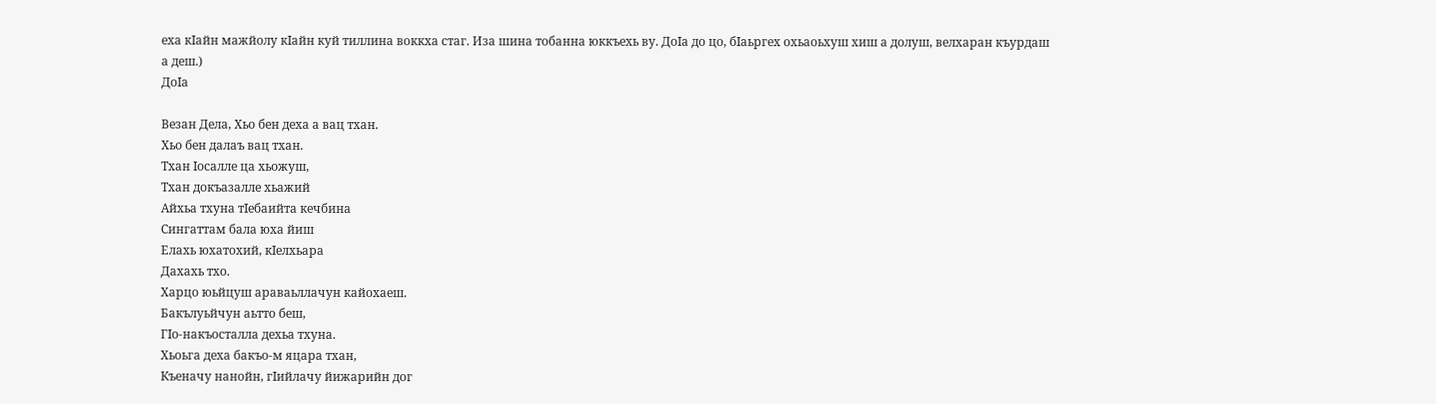еха кIайн мажйолу кIайн куй тиллина воккха стаг. Иза шина тобанна юккъехь ву. ДоIа до цо, бIаьргех охьаоьхуш хиш а долуш, велхаран къурдаш а деш.)
ДоIа

Везан Дела, Хьо бен деха а вац тхан.
Хьо бен далаъ вац тхан.
Тхан Iосалле ца хьожуш,
Тхан докъазалле хьажий
Айхьа тхуна тIебаийта кечбина
Сингаттам бала юха йиш
Елахь юхатохий, кIелхьара
Дахахь тхо.
Харцо юьйцуш араваьллачун кайохаеш.
Бакълуьйчун аьтто беш,
ГIо-накъосталла дехьа тхуна.
Хьоьга деха бакъо-м яцара тхан,
Къеначу нанойн, гIийлачу йижарийн дог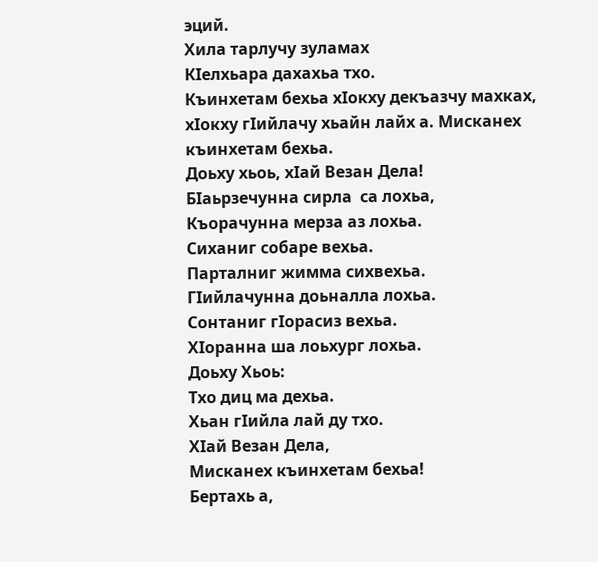эций.
Хила тарлучу зуламах
КIелхьара дахахьа тхо.
Къинхетам бехьа хIокху декъазчу махках, хIокху гIийлачу хьайн лайх а. Мисканех къинхетам бехьа.
Доьху хьоь, хIай Везан Дела!
БIаьрзечунна сирла  са лохьа,
Къорачунна мерза аз лохьа.
Сиханиг собаре вехьа.
Парталниг жимма сихвехьа.
ГIийлачунна доьналла лохьа.
Сонтаниг гIорасиз вехьа.
ХIоранна ша лоьхург лохьа.
Доьху Хьоь:
Тхо диц ма дехьа.
Хьан гIийла лай ду тхо.
ХIай Везан Дела,
Мисканех къинхетам бехьа!
Бертахь а,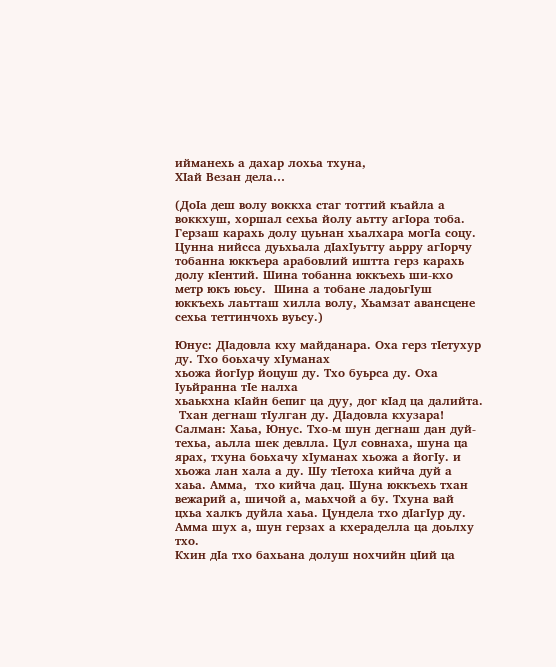ийманехь а дахар лохьа тхуна,
ХIай Везан дела…

(ДоIа деш волу воккха стаг тоттий къайла а воккхуш, хоршал сехьа йолу аьтту агIора тоба. Герзаш карахь долу цуьнан хьалхара могIа соцу. Цунна нийсса дуьхьала дIахIуьтту аьрру агIорчу тобанна юккъера арабовлий иштта герз карахь долу кIентий. Шина тобанна юккъехь ши-кхо метр юкъ юьсу.  Шина а тобане ладоьгIуш юккъехь лаьтташ хилла волу, Хьамзат авансцене сехьа теттинчохь вуьсу.)

Юнус: ДIадовла кху майданара. Оха герз тIетухур ду. Тхо боьхачу хIуманах
хьожа йогIур йоцуш ду. Тхо буьрса ду. Оха Iуьйранна тIе налха
хьаькхна кIайн бепиг ца дуу, дог кIад ца далийта.
 Тхан дегнаш тIулган ду. ДIадовла кхузара!
Салман: Хаьа, Юнус. Тхо-м шун дегнаш дан дуй-техьа, аьлла шек девлла. Цул совнаха, шуна ца ярах, тхуна боьхачу хIуманах хьожа а йогIу. и хьожа лан хала а ду. Шу тIетоха кийча дуй а хаьа. Амма,  тхо кийча дац. Шуна юккъехь тхан вежарий а, шичой а, маьхчой а бу. Тхуна вай цхьа халкъ дуйла хаьа. Цундела тхо дIагIур ду. Амма шух а, шун герзах а кхераделла ца доьлху тхо.
Кхин дIа тхо бахьана долуш нохчийн цIий ца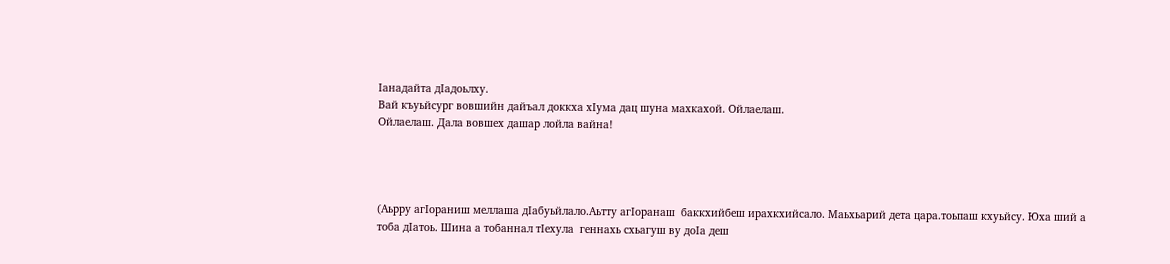Iанадайта дIадоьлху.
Вай къуьйсург вовшийн дайъал доккха хIума дац шуна махкахой. Ойлаелаш.
Ойлаелаш. Дала вовшех дашар лойла вайна!




(Аьрру агIораниш меллаша дIабуьйлало.Аьтту агIоранаш  баккхийбеш ирахкхийсало. Маьхьарий дета цара.тоьпаш кхуьйсу. Юха ший а тоба дIатоь. Шина а тобаннал тIехула  геннахь схьагуш ву доIа деш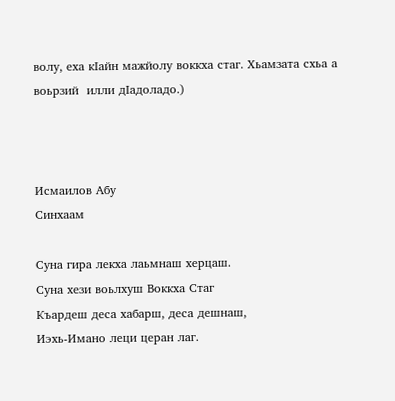волу, еха кIайн мажйолу воккха стаг. Хьамзата схьа а воьрзий  илли дIадоладо.)



Исмаилов Абу
Синхаам

Суна гира лекха лаьмнаш херцаш.
Суна хези воьлхуш Воккха Стаг
Къардеш деса хабарш, деса дешнаш,
Иэхь-Имано леци церан лаг.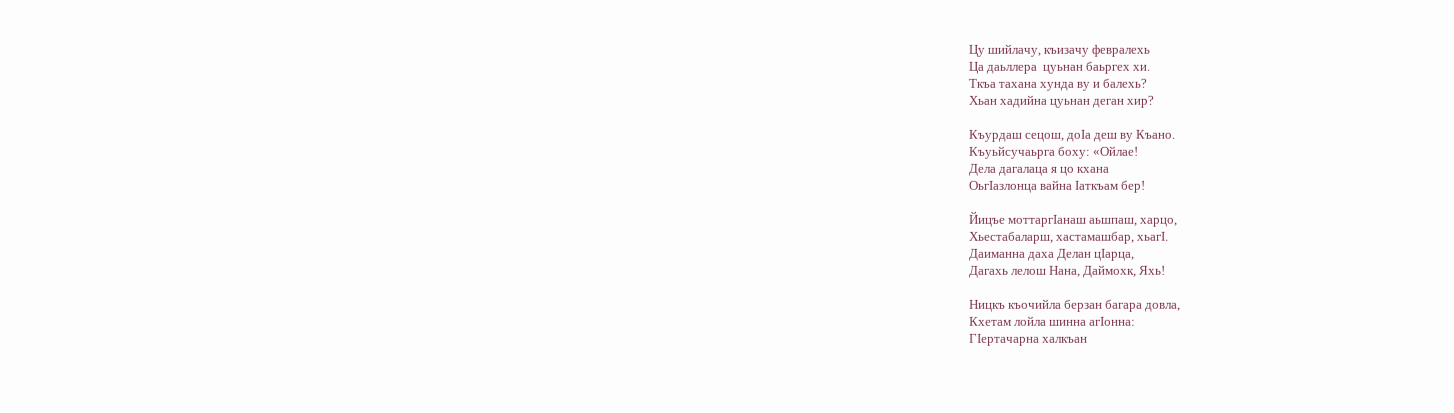Цу шийлачу, къизачу февралехь
Ца даьллера  цуьнан баьргех хи.
Ткъа тахана хунда ву и балехь?
Хьан хадийна цуьнан деган хир?

Къурдаш сецош, доIа деш ву Къано.
Къуьйсучаьрга боху: «Ойлае!
Дела дагалаца я цо кхана
ОьгIазлонца вайна Iаткъам бер!

Йицъе моттаргIанаш аьшпаш, харцо,
Хьестабаларш, хастамашбар, хьагI.
Даиманна даха Делан цIарца,
Дагахь лелош Нана, Даймохк, Яхь!

Ницкъ къочийла берзан багара довла,
Кхетам лойла шинна агIонна:
ГIертачарна халкъан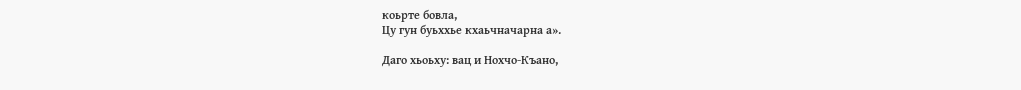коьрте бовла,
Цу гун буьххье кхаьчначарна а».

Даго хьоьху: вац и Нохчо-Къано,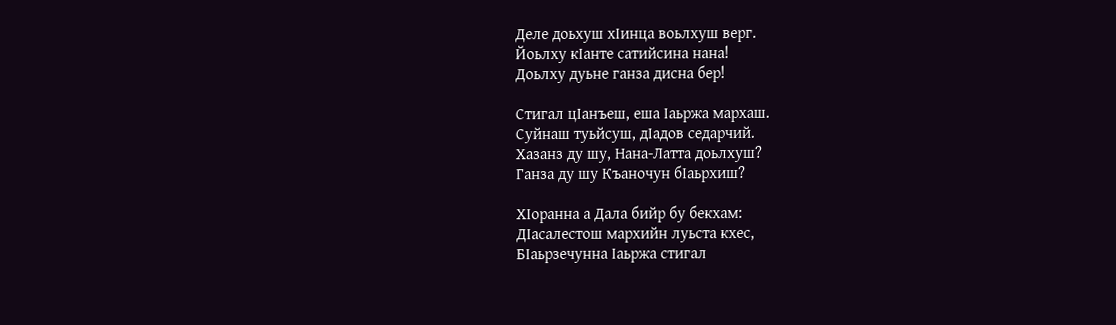Деле доьхуш хIинца воьлхуш верг.
Йоьлху кIанте сатийсина нана!
Доьлху дуьне ганза дисна бер!

Стигал цIанъеш, еша Iаьржа мархаш.
Суйнаш туьйсуш, дIадов седарчий.
Хазанз ду шу, Нана-Латта доьлхуш?
Ганза ду шу Къаночун бIаьрхиш?

ХIоранна а Дала бийр бу бекхам:
ДIасалестош мархийн луьста кхес,
БIаьрзечунна Iаьржа стигал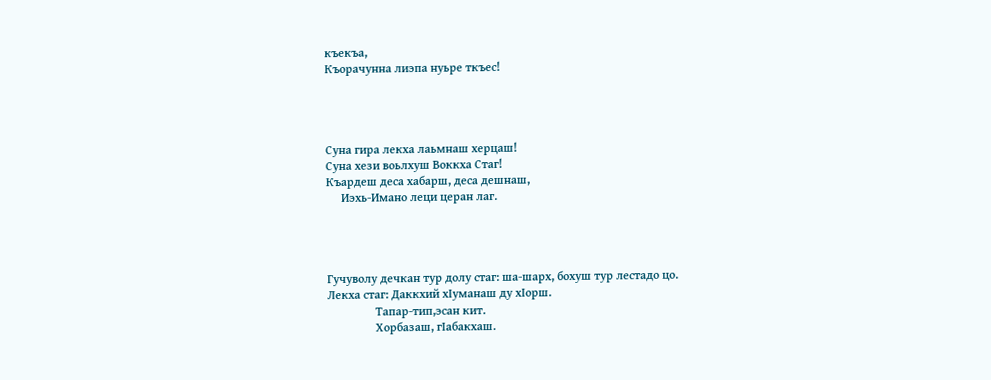къекъа,
Къорачунна лиэпа нуьре ткъес!




Суна гира лекха лаьмнаш херцаш!
Суна хези воьлхуш Воккха Стаг!
Къардеш деса хабарш, деса дешнаш,
     Иэхь-Имано леци церан лаг.




Гучуволу дечкан тур долу стаг: ша-шарх, бохуш тур лестадо цо.
Лекха стаг: Даккхий хIуманаш ду хIорш.
                Тапар-тип,эсан кит.
                Хорбазаш, гIабакхаш.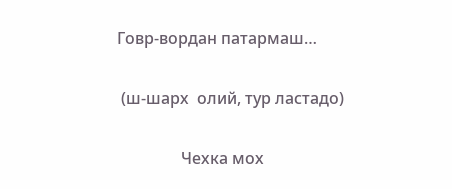Говр-вордан патармаш…

 (ш-шарх  олий, тур ластадо)

                Чехка мох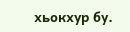хьокхур бу.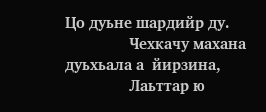Цо дуьне шардийр ду.
                Чехкачу махана дуьхьала а  йирзина,
                Лаьттар ю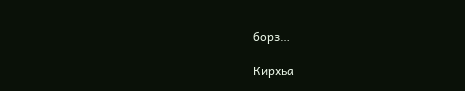борз…

Кирхьа